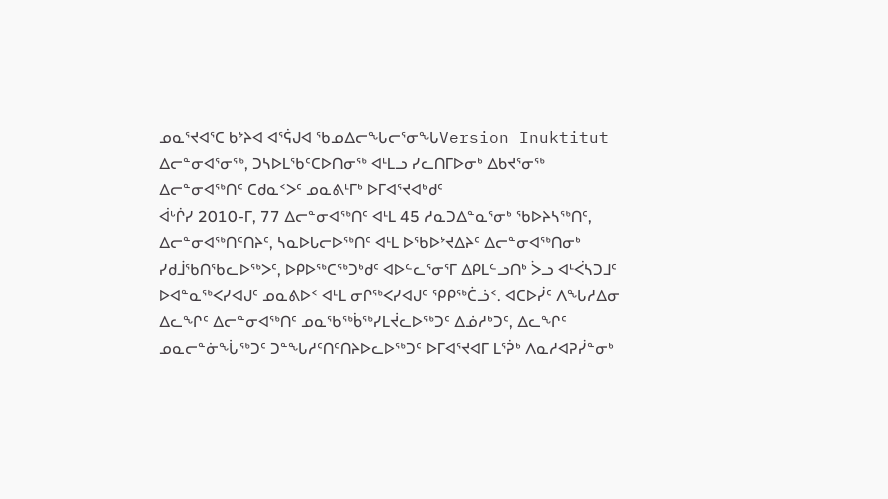ᓄᓇᕐᔪᐊᕐᑕ ᑲᔾᔨᐊ ᐊᕐᕌᒍᐊ ᖃᓄᐃᓕᖓᓕᕐᓂᖓVersion Inuktitut
ᐃᓕᓐᓂᐊᕐᓂᖅ, ᑐᓴᐅᒪᖃᑦᑕᐅᑎᓂᖅ ᐊᒻᒪᓗ ᓯᓚᑎᒥᐅᓂᒃ ᐃᑲᔪᕐᓂᖅ
ᐃᓕᓐᓂᐊᖅᑎᑦ ᑕᑯᓇᑉᐳᑦ ᓄᓇᕕᒻᒥᒃ ᐅᒥᐊᕐᔪᐊᒃᑯᑦ
ᐋᒡᒌᓯ 2010-ᒥ, 77 ᐃᓕᓐᓂᐊᖅᑎᑦ ᐊᒻᒪ 45 ᓱᓇᑐᐃᓐᓇᕐᓂᒃ ᖃᐅᔨᓴᖅᑎᑦ, ᐃᓕᓐᓂᐊᖅᑎᑦᑎᔨᑦ, ᓴᓇᐅᒐᓕᐅᖅᑎᑦ ᐊᒻᒪ ᐅᖃᐅᔾᔪᐃᔨᑦ ᐃᓕᓐᓂᐊᖅᑎᓂᒃ ᓯᑯᒨᖃᑎᖃᓚᐅᖅᐳᑦ, ᐅᑭᐅᖅᑕᖅᑐᒃᑯᑦ ᐊᐅᓪᓚᕐᓂᕐᒥ ᐃᑭᒪᓪᓗᑎᒃ ᐴᓗ ᐊᒻᐹᓴᑐᒧᑦ ᐅᐊᓐᓇᖅᐸᓯᐊᒍᑦ ᓄᓇᕕᐅᑉ ᐊᒻᒪ ᓂᒋᖅᐸᓯᐊᒍᑦ ᕿᑭᖅᑖᓘᑉ. ᐊᑕᐅᓰᑦ ᐱᖓᓱᐃᓂ ᐃᓚᖏᑦ ᐃᓕᓐᓂᐊᖅᑎᑦ ᓄᓇᖃᖅᑳᖅᓯᒪᔫᓚᐅᖅᑐᑦ ᐃᓅᓱᒃᑐᑦ, ᐃᓚᖏᑦ ᓄᓇᓕᓐᓃᖔᖅᑐᑦ ᑐᓐᖓᓱᑦᑎᑦᑎᔨᐅᓚᐅᖅᑐᑦ ᐅᒥᐊᕐᔪᐊᒥ ᒪᕐᕉᒃ ᐱᓇᓱᐊᕈᓰᓐᓂᒃ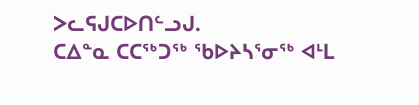ᐳᓚᕋᒍᑕᐅᑎᓪᓗᒍ.
ᑕᐃᓐᓇ ᑕᑕᖅᑐᖅ ᖃᐅᔨᓴᕐᓂᖅ ᐊᒻᒪ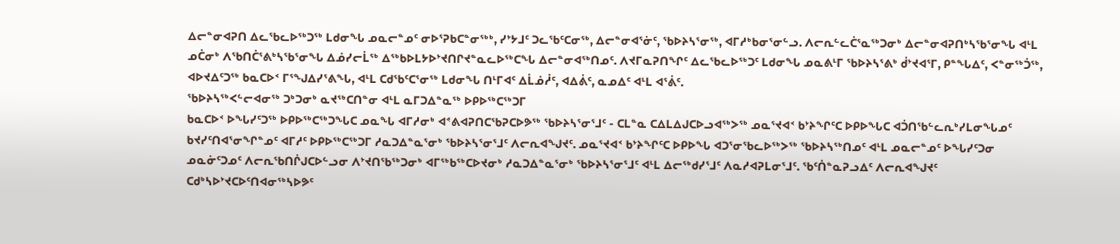ᐃᓕᓐᓂᐊᕈᑎ ᐃᓚᖃᓚᐅᖅᑐᖅ ᒪᑯᓂᖓ ᓄᓇᓕᓐᓄᑦ ᓂᐅᕐᕈᑲᑕᓐᓂᖅᒃ, ᓯᔾᔭᒧᑦ ᑐᓚᖃᑦᑕᓂᖅ, ᐃᓕᓐᓂᐊᕐᓃᑦ, ᖃᐅᔨᓴᕐᓂᖅ, ᐊᒥᓱᒃᑲᓂᕐᓂᓪᓗ. ᐱᓕᕆᓪᓚᑖᕐᓇᖅᑐᓂᒃ ᐃᓕᓐᓂᐊᕈᑎᒃᓴᖃᕐᓂᖓ ᐊᒻᒪ ᓄᑖᓂᒃ ᐱᖃᑎᑖᕐᕕᒃᓴᖃᕐᓂᖓ ᐃᓅᓯᓕᒫᖅ ᐃᖅᑲᐅᒪᔭᐅᔾᔪᑎᒋᔪᓐᓇᓚᐅᖅᑕᖓ ᐃᓕᓐᓂᐊᖅᑎᓄᑦ. ᐱᔪᒥᓇᕈᑎᖏᑦ ᐃᓚᖃᓚᐅᖅᑐᑦ ᒪᑯᓂᖓ ᓄᓇᕕᒻᒥ ᖃᐅᔨᓴᕐᕕᒃ ᑰᔾᔪᐊᕐᒥ, ᑭᓐᖓᐃᑦ, ᐸᓐᓂᖅᑑᖅ, ᐊᐅᔪᐃᑦᑐᖅ ᑲᓇᑕᐅᑉ ᒥᕐᖑᐃᓯᕐᕕᖓ, ᐊᒻᒪ ᑕᑯᖃᑦᑕᕐᓂᖅ ᒪᑯᓂᖓ ᑎᒻᒥᐊᑦ ᐃᒫᓅᓲᑦ, ᐊᐃᕖᑦ, ᓇᓄᐃᑦ ᐊᒻᒪ ᐊᕐᕖᑦ.
ᖃᐅᔨᓴᖅᐸᓪᓕᐊᓂᖅ ᑐᒃᑐᓂᒃ ᓇᔪᖅᑕᑎᓐᓂ ᐊᒻᒪ ᓇᒥᑐᐃᓐᓇᖅ ᐅᑭᐅᖅᑕᖅᑐᒥ
ᑲᓇᑕᐅᑉ ᐅᖓᓯᑦᑐᖅ ᐅᑭᐅᖅᑕᖅᑐᖓᑕ ᓄᓇᖓ ᐊᒥᓱᓂᒃ ᐊᕝᕕᐊᕈᑎᑕᖃᕈᑕᐅᕗᖅ ᖃᐅᔨᓴᕐᓂᕐᒧᑦ - ᑕᒪᓐᓇ ᑕᐃᒪᐃᒍᑕᐅᓗᐊᖅᐳᖅ ᓄᓇᕐᔪᐊᑉ ᑲᔾᔨᖏᑦᑕ ᐅᑭᐅᖓᑕ ᐊᑑᑎᖃᓪᓚᕆᒃᓯᒪᓂᖓᓄᑦ ᑲᔪᓯᑦᑎᐊᕐᓂᖏᓐᓄᑦ ᐊᒥᓱᑦ ᐅᑭᐅᖅᑕᖅᑐᒥ ᓱᓇᑐᐃᓐᓇᕐᓂᒃ ᖃᐅᔨᓴᕐᓂᕐᒧᑦ ᐱᓕᕆᐊᖑᔪᑦ. ᓄᓇᕐᔪᐊᑉ ᑲᔾᔨᖏᑦᑕ ᐅᑭᐅᖓ ᐊᑐᕐᓂᖃᓚᐅᖅᐳᖅ ᖃᐅᔨᓴᖅᑎᓄᑦ ᐊᒻᒪ ᓄᓇᓕᓐᓄᑦ ᐅᖓᓯᑦᑐᓂ ᓄᓇᓃᑦᑐᓄᑦ ᐱᓕᕆᖃᑎᒌᒍᑕᐅᓪᓗᓂ ᐱᔾᔪᑎᖃᖅᑐᓂᒃ ᐊᒥᖅᑲᖅᑕᐅᔪᓂᒃ ᓱᓇᑐᐃᓐᓇᕐᓂᒃ ᖃᐅᔨᓴᕐᓂᕐᒧᑦ ᐊᒻᒪ ᐃᓕᖅᑯᓯᕐᒧᑦ ᐱᓇᓱᐊᕈᒪᓂᕐᒧᑦ. ᖃᑦᑏᓐᓇᕈᓗᐃᑦ ᐱᓕᕆᐊᖑᔪᑦ ᑕᑯᒃᓴᐅᔾᔪᑕᐅᑦᑎᐊᓂᖅᓴᐅᕗᑦ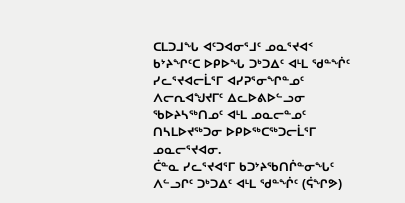ᑕᒪᑐᒧᖓ ᐊᑦᑐᐊᓂᕐᒧᑦ ᓄᓇᕐᔪᐊᑉ ᑲᔾᔨᖏᑦᑕ ᐅᑭᐅᖓ ᑐᒃᑐᐃᑦ ᐊᒻᒪ ᖁᓐᖐᑦ ᓯᓚᕐᔪᐊᓕᒫᕐᒥ ᐊᓯᕈᕐᓂᖏᓐᓄᑦ ᐱᓕᕆᐊᖑᔪᒥᑦ ᐃᓚᐅᕕᐅᓪᓗᓂ ᖃᐅᔨᓴᖅᑎᓄᑦ ᐊᒻᒪ ᓄᓇᓕᓐᓄᑦ ᑎᓴᒪᐅᔪᖅᑐᓂ ᐅᑭᐅᖅᑕᖅᑐᓕᒫᕐᒥ ᓄᓇᓕᕐᔪᐊᓂ.
ᑖᓐᓇ ᓯᓚᕐᔪᐊᕐᒥ ᑲᑐᔾᔨᖃᑎᒌᓐᓂᖓᑦ ᐱᓪᓗᒋᑦ ᑐᒃᑐᐃᑦ ᐊᒻᒪ ᖁᓐᖐᑦ (ᕌᖏᕗ)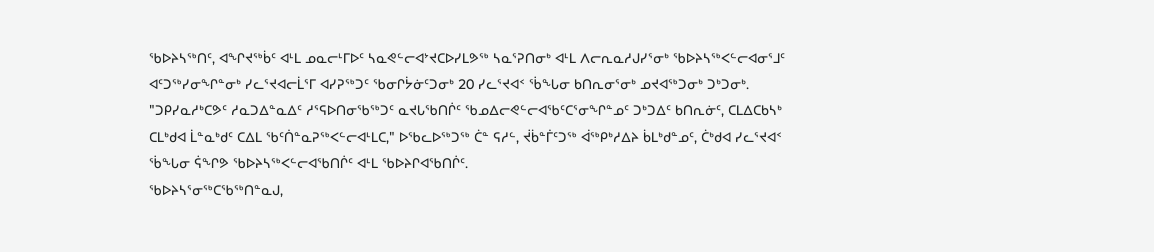ᖃᐅᔨᓴᖅᑎᑦ, ᐊᖏᔪᖅᑳᑦ ᐊᒻᒪ ᓄᓇᓕᒻᒥᐅᑦ ᓴᓇᕙᓪᓕᐊᔾᔪᑕᐅᓯᒪᕗᖅ ᓴᓇᕐᕈᑎᓂᒃ ᐊᒻᒪ ᐱᓕᕆᓇᓱᒍᓯᕐᓂᒃ ᖃᐅᔨᓴᖅᐸᓪᓕᐊᓂᕐᒧᑦ ᐊᑦᑐᖅᓯᓂᖏᓐᓂᒃ ᓯᓚᕐᔪᐊᓕᒫᕐᒥ ᐊᓯᕈᖅᑐᑦ ᖃᓂᒋᔮᓃᑦᑐᓂᒃ 20 ᓯᓚᕐᔪᐊᑉ ᖄᖓᓂ ᑲᑎᕆᓂᕐᓂᒃ ᓄᔪᐊᖅᑐᓂᒃ ᑐᒃᑐᓂᒃ. "ᑐᑭᓯᓇᓱᒃᑕᕗᑦ ᓱᓇᑐᐃᓐᓇᐃᑦ ᓱᕐᕋᐅᑎᓂᖃᖅᑐᑦ ᓇᔪᒐᖃᑎᒌᑦ ᖃᓄᐃᓕᕙᓪᓕᐊᖃᑦᑕᕐᓂᖏᓐᓄᑦ ᑐᒃᑐᐃᑦ ᑲᑎᕆᓃᑦ, ᑕᒪᐃᑕᑲᓴᒃ ᑕᒪᒃᑯᐊ ᒫᓐᓇᒃᑯᑦ ᑕᐃᒪ ᖃᑦᑏᓐᓇᕈᖅᐸᓪᓕᐊᒻᒪᑕ," ᐅᖃᓚᐅᖅᑐᖅ ᑖᓐ ᕋᓱᓪ, ᔫᑳᓐᒦᑦᑐᖅ ᐋᖅᑭᒃᓱᐃᔨ ᑳᒪᒃᑯᓐᓄᑦ, ᑖᒃᑯᐊ ᓯᓚᕐᔪᐊᑉ ᖄᖓᓂ ᕌᖏᕗ ᖃᐅᔨᓴᖅᐸᓪᓕᐊᖃᑎᒌᑦ ᐊᒻᒪ ᖃᐅᔨᒋᐊᖃᑎᒌᑦ.
ᖃᐅᔨᓴᕐᓂᖅᑕᖃᖅᑎᓐᓇᒍ,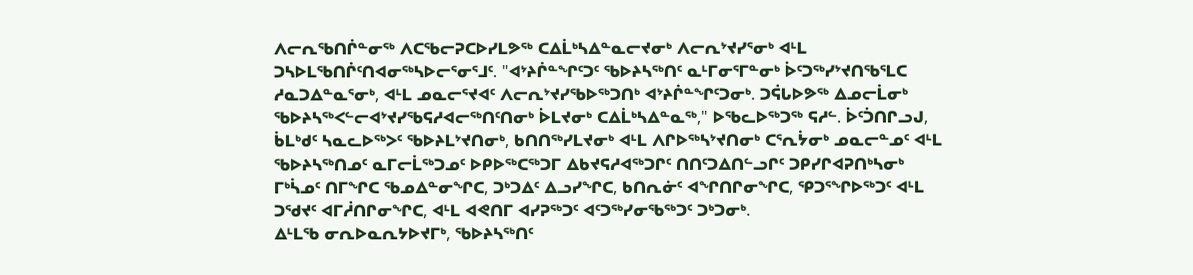ᐱᓕᕆᖃᑎᒌᓐᓂᖅ ᐱᑕᖃᓕᕈᑕᐅᓯᒪᕗᖅ ᑕᐃᒫᒃᓴᐃᓐᓇᓕᔪᓂᒃ ᐱᓕᕆᔾᔪᓯᕐᓂᒃ ᐊᒻᒪ ᑐᓴᐅᒪᖃᑎᒌᑦᑎᐊᓂᖅᓴᐅᓕᕐᓂᕐᒧᑦ. "ᐊᔾᔨᒌᓐᖏᑦᑐᑦ ᖃᐅᔨᓴᖅᑎᑦ ᓇᒻᒥᓂᕐᒥᓐᓂᒃ ᐆᑦᑐᖅᓯᔾᔪᑎᖃᕐᒪᑕ ᓱᓇᑐᐃᓐᓇᕐᓂᒃ, ᐊᒻᒪ ᓄᓇᓕᕐᔪᐊᑦ ᐱᓕᕆᔾᔪᓯᖃᐅᖅᑐᑎᒃ ᐊᔾᔨᒌᓐᖏᑦᑐᓂᒃ. ᑐᕌᒐᐅᕗᖅ ᐃᓄᓕᒫᓂᒃ ᖃᐅᔨᓴᖅᐸᓪᓕᐊᔾᔪᓯᖃᕋᓱᐊᓕᖅᑎᑦᑎᓂᒃ ᐆᒪᔪᓂᒃ ᑕᐃᒫᒃᓴᐃᓐᓇᖅ," ᐅᖃᓚᐅᖅᑐᖅ ᕋᓱᓪ. ᐆᑦᑑᑎᒋᓗᒍ, ᑳᒪᒃᑯᑦ ᓴᓇᓚᐅᖅᐳᑦ ᖃᐅᔨᒪᔾᔪᑎᓂᒃ, ᑲᑎᑎᖅᓯᒪᔪᓂᒃ ᐊᒻᒪ ᐱᒋᐅᖅᓴᔾᔪᑎᓂᒃ ᑕᕐᕆᔮᓂᒃ ᓄᓇᓕᓐᓄᑦ ᐊᒻᒪ ᖃᐅᔨᓴᖅᑎᓄᑦ ᓇᒥᓕᒫᖅᑐᓄᑦ ᐅᑭᐅᖅᑕᖅᑐᒥ ᐃᑲᔪᕋᓱᐊᖅᑐᒋᑦ ᑎᑎᑦᑐᐃᑎᓪᓗᒋᑦ ᑐᑭᓯᒋᐊᕈᑎᒃᓴᓂᒃ ᒥᒃᓵᓄᑦ ᑎᒥᖏᑕ ᖃᓄᐃᓐᓂᖏᑕ, ᑐᒃᑐᐃᑦ ᐃᓗᓯᖏᑕ, ᑲᑎᕆᓃᑦ ᐊᖏᑎᒋᓂᖏᑕ, ᕿᑐᕐᖏᐅᖅᑐᑦ ᐊᒻᒪ ᑐᖁᔪᑦ ᐊᒥᓲᑎᒋᓂᖏᑕ, ᐊᒻᒪ ᐊᕙᑎᒥ ᐊᓯᕈᖅᑐᑦ ᐊᑦᑐᖅᓯᓂᖃᖅᑐᑦ ᑐᒃᑐᓂᒃ.
ᐃᒻᒪᖃ ᓂᕆᐅᓇᕆᔭᐅᔪᒥᒃ, ᖃᐅᔨᓴᖅᑎᑦ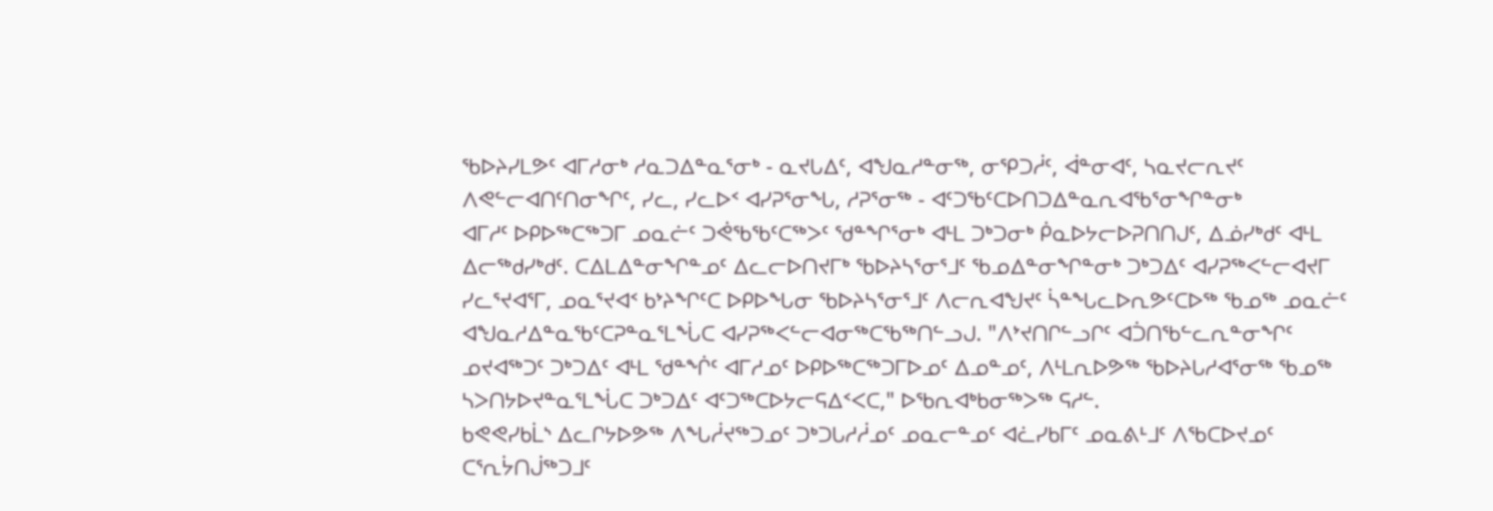ᖃᐅᔨᓯᒪᕗᑦ ᐊᒥᓱᓂᒃ ᓱᓇᑐᐃᓐᓇᕐᓂᒃ - ᓇᔪᒐᐃᑦ, ᐊᖑᓇᓱᓐᓂᖅ, ᓂᕿᑐᓲᑦ, ᐋᓐᓂᐊᑦ, ᓴᓇᔪᓕᕆᔪᑦ ᐱᕙᓪᓕᐊᑎᑦᑎᓂᖏᑦ, ᓯᓚ, ᓯᓚᐅᑉ ᐊᓯᕈᕐᓂᖓ, ᓱᕈᕐᓂᖅ - ᐊᑦᑐᖃᑦᑕᐅᑎᑐᐃᓐᓇᕆᐊᖃᕐᓂᖏᓐᓂᒃ
ᐊᒥᓱᑦ ᐅᑭᐅᖅᑕᖅᑐᒥ ᓄᓇᓖᑦ ᑐᕚᖃᖃᑦᑕᖅᐳᑦ ᖁᓐᖏᕐᓂᒃ ᐊᒻᒪ ᑐᒃᑐᓂᒃ ᑮᓇᐅᔭᓕᐅᕈᑎᑎᒍᑦ, ᐃᓅᓯᒃᑯᑦ ᐊᒻᒪ ᐃᓕᖅᑯᓯᒃᑯᑦ. ᑕᐃᒪᐃᓐᓂᖏᓐᓄᑦ ᐃᓚᓕᐅᑎᔪᒥᒃ ᖃᐅᔨᓴᕐᓂᕐᒧᑦ ᖃᓄᐃᓐᓂᖏᓐᓂᒃ ᑐᒃᑐᐃᑦ ᐊᓯᕈᖅᐸᓪᓕᐊᔪᒥ ᓯᓚᕐᔪᐊᕐᒥ, ᓄᓇᕐᔪᐊᑉ ᑲᔾᔨᖏᑦᑕ ᐅᑭᐅᖓᓂ ᖃᐅᔨᓴᕐᓂᕐᒧᑦ ᐱᓕᕆᐊᖑᔪᑦ ᓵᓐᖓᓚᐅᕆᕗᑦᑕᐅᖅ ᖃᓄᖅ ᓄᓇᓖᑦ ᐊᖑᓇᓱᐃᓐᓇᖃᑦᑕᕈᓐᓇᕐᒪᖔᑕ ᐊᓯᕈᖅᐸᓪᓕᐊᓂᖅᑕᖃᖅᑎᓪᓗᒍ. "ᐱᔾᔪᑎᒋᓪᓗᒋᑦ ᐊᑑᑎᖃᓪᓚᕆᓐᓂᖏᑦ ᓄᔪᐊᖅᑐᑦ ᑐᒃᑐᐃᑦ ᐊᒻᒪ ᖁᓐᖐᑦ ᐊᒥᓱᓄᑦ ᐅᑭᐅᖅᑕᖅᑐᒥᐅᓄᑦ ᐃᓄᓐᓄᑦ, ᐱᒻᒪᕆᐅᕗᖅ ᖃᐅᔨᒐᓱᐊᕐᓂᖅ ᖃᓄᖅ ᓴᐳᑎᔭᐅᔪᓐᓇᕐᒪᖔᑕ ᑐᒃᑐᐃᑦ ᐊᑦᑐᖅᑕᐅᔭᓕᕋᐃᑉᐸᑕ," ᐅᖃᕆᐊᒃᑲᓂᖅᐳᖅ ᕋᓱᓪ.
ᑲᕙᕙᓯᑲᒫᔅ ᐃᓚᒋᔭᐅᕗᖅ ᐱᖓᓲᔪᖅᑐᓄᑦ ᑐᒃᑐᒐᓱᓲᓄᑦ ᓄᓇᓕᓐᓄᑦ ᐊᓛᓯᑲᒥᑦ ᓄᓇᕕᒻᒧᑦ ᐱᖃᑕᐅᔪᓄᑦ ᑕᕐᕆᔮᑎᒎᖅᑐᒧᑦ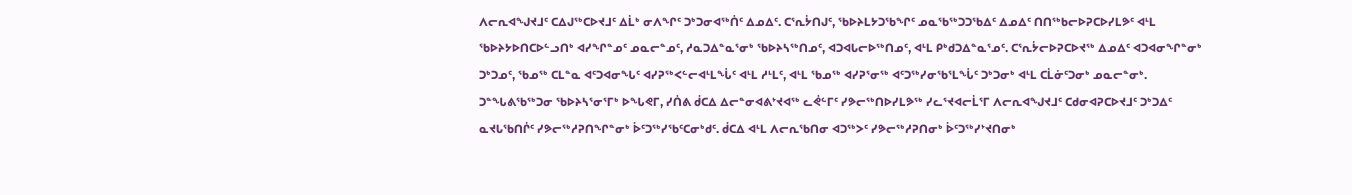ᐱᓕᕆᐊᖑᔪᒧᑦ ᑕᐃᒍᖅᑕᐅᔪᒧᑦ ᐃᒫᒃ ᓂᐱᖏᑦ ᑐᒃᑐᓂᐊᖅᑏᑦ ᐃᓄᐃᑦ. ᑕᕐᕆᔮᑎᒍᑦ, ᖃᐅᔨᒪᔭᑐᖃᖏᑦ ᓄᓇᖃᖅᑐᑐᖃᐃᑦ ᐃᓄᐃᑦ ᑎᑎᖅᑲᓕᐅᕈᑕᐅᓯᒪᕗᑦ ᐊᒻᒪ ᖃᐅᔨᔭᐅᑎᑕᐅᓪᓗᑎᒃ ᐊᓯᖏᓐᓄᑦ ᓄᓇᓕᓐᓄᑦ, ᓱᓇᑐᐃᓐᓇᕐᓂᒃ ᖃᐅᔨᓴᖅᑎᓄᑦ, ᐊᑐᐊᒐᓕᐅᖅᑎᓄᑦ, ᐊᒻᒪ ᑭᒃᑯᑐᐃᓐᓇᕐᓄᑦ. ᑕᕐᕆᔮᓕᐅᕈᑕᐅᔪᖅ ᐃᓄᐃᑦ ᐊᑐᐊᓂᖏᓐᓂᒃ ᑐᒃᑐᓄᑦ, ᖃᓄᖅ ᑕᒪᓐᓇ ᐊᑦᑐᐊᓂᖓᑦ ᐊᓯᕈᖅᐸᓪᓕᐊᒻᒪᖔᑦ ᐊᒻᒪ ᓱᒻᒪᑦ, ᐊᒻᒪ ᖃᓄᖅ ᐊᓯᕈᕐᓂᖅ ᐊᑦᑐᖅᓯᓂᖃᕐᒪᖔᑦ ᑐᒃᑐᓂᒃ ᐊᒻᒪ ᑕᒫᓃᑦᑐᓂᒃ ᓄᓇᓕᓐᓂᒃ.
ᑐᓐᖓᕕᖃᖅᑐᓂ ᖃᐅᔨᓴᕐᓂᕐᒥᒃ ᐅᖓᕙᒥ, ᓯᑏᕕ ᑰᑕᐃ ᐃᓕᓐᓂᐊᕕᔾᔪᐊᖅ ᓚᕚᓪᒥᑦ ᓯᕗᓕᖅᑎᐅᓯᒪᕗᖅ ᓯᓚᕐᔪᐊᓕᒫᕐᒥ ᐱᓕᕆᐊᖑᔪᒧᑦ ᑕᑯᓂᐊᕈᑕᐅᔪᒧᑦ ᑐᒃᑐᐃᑦ ᓇᔪᒐᖃᑎᒌᑦ ᓯᕗᓕᖅᓱᕈᑎᖏᓐᓂᒃ ᐆᑦᑐᖅᓯᖃᑦᑕᓂᒃᑯᑦ. ᑰᑕᐃ ᐊᒻᒪ ᐱᓕᕆᖃᑎᓂ ᐊᑐᖅᐳᑦ ᓯᕗᓕᖅᓱᕈᑎᓂᒃ ᐆᑦᑐᖅᓯᔾᔪᑎᓂᒃ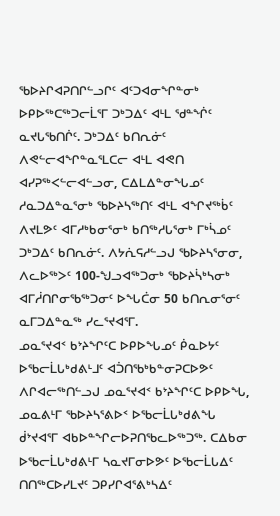ᖃᐅᔨᒋᐊᕈᑎᒋᓪᓗᒋᑦ ᐊᑦᑐᐊᓂᖏᓐᓂᒃ ᐅᑭᐅᖅᑕᖅᑐᓕᒫᕐᒥ ᑐᒃᑐᐃᑦ ᐊᒻᒪ ᖁᓐᖐᑦ ᓇᔪᒐᖃᑎᒌᑦ. ᑐᒃᑐᐃᑦ ᑲᑎᕆᓃᑦ ᐱᕙᓪᓕᐊᖏᓐᓇᕐᒪᑕᓕ ᐊᒻᒪ ᐊᕙᑎ ᐊᓯᕈᖅᐸᓪᓕᐊᓪᓗᓂ, ᑕᐃᒪᐃᓐᓂᖓᓄᑦ ᓱᓇᑐᐃᓐᓇᕐᓂᒃ ᖃᐅᔨᓴᖅᑎᑦ ᐊᒻᒪ ᐊᖏᔪᖅᑳᑦ ᐱᔪᒪᕗᑦ ᐊᒥᓱᒃᑲᓂᕐᓂᒃ ᑲᑎᖅᓱᒐᕐᓂᒃ ᒥᒃᓵᓄᑦ ᑐᒃᑐᐃᑦ ᑲᑎᕆᓃᑦ. ᐱᔭᕇᕋᓱᓪᓗᒍ ᖃᐅᔨᓴᕐᓂᓂ, ᐱᓚᐅᖅᐳᑦ 100-ᖑᓗᐊᖅᑐᓂᒃ ᖃᐅᔨᓵᒃᓴᓂᒃ ᐊᒥᓲᑎᒋᓂᖃᖅᑐᓂᑦ ᐅᖓᑖᓂ 50 ᑲᑎᕆᓂᕐᓂᑦ ᓇᒥᑐᐃᓐᓇᖅ ᓯᓚᕐᔪᐊᕐᒥ.
ᓄᓇᕐᔪᐊᑉ ᑲᔾᔨᖏᑦᑕ ᐅᑭᐅᖓᓄᑦ ᑮᓇᐅᔭᑦ ᐅᖃᓕᒫᒐᒃᑯᕕᒻᒧᑦ ᐊᑑᑎᖃᒃᑲᓐᓂᕈᑕᐅᕗᑦ
ᐱᒋᐊᓕᖅᑎᓪᓗᒍ ᓄᓇᕐᔪᐊᑉ ᑲᔾᔨᖏᑦᑕ ᐅᑭᐅᖓ, ᓄᓇᕕᒻᒥ ᖃᐅᔨᓴᕐᕕᐅᑉ ᐅᖃᓕᒫᒐᒃᑯᕕᖓ ᑰᔾᔪᐊᕐᒥ ᐊᑲᐅᓐᖏᓕᐅᕈᑎᖃᓚᐅᖅᑐᖅ. ᑕᐃᑲᓂ ᐅᖃᓕᒫᒐᒃᑯᕕᒻᒥ ᓴᓇᔪᒥᓂᐅᕗᑦ ᐅᖃᓕᒫᒐᐃᑦ ᑎᑎᖅᑕᐅᓯᒪᔪᑦ ᑐᑭᓯᒋᐊᕐᕕᒃᓴᐃᑦ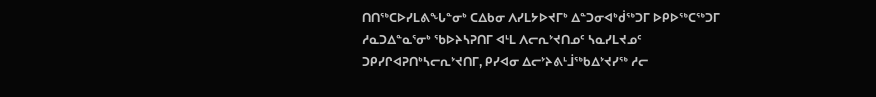ᑎᑎᖅᑕᐅᓯᒪᕕᖓᓐᓂᒃ ᑕᐃᑲᓂ ᐱᓯᒪᔭᐅᔪᒥᒃ ᐃᓐᑐᓂᐊᒃᑰᖅᑐᒥ ᐅᑭᐅᖅᑕᖅᑐᒥ ᓱᓇᑐᐃᓐᓇᕐᓂᒃ ᖃᐅᔨᓴᕈᑎᒥ ᐊᒻᒪ ᐱᓕᕆᔾᔪᑎᓄᑦ ᓴᓇᓯᒪᔪᓄᑦ ᑐᑭᓯᒋᐊᕈᑎᒃᓴᓕᕆᔾᔪᑎᒥ, ᑭᓯᐊᓂ ᐃᓕᔾᔨᕕᒻᒨᖅᑲᐃᔾᔪᓯᖅ ᓱᓕ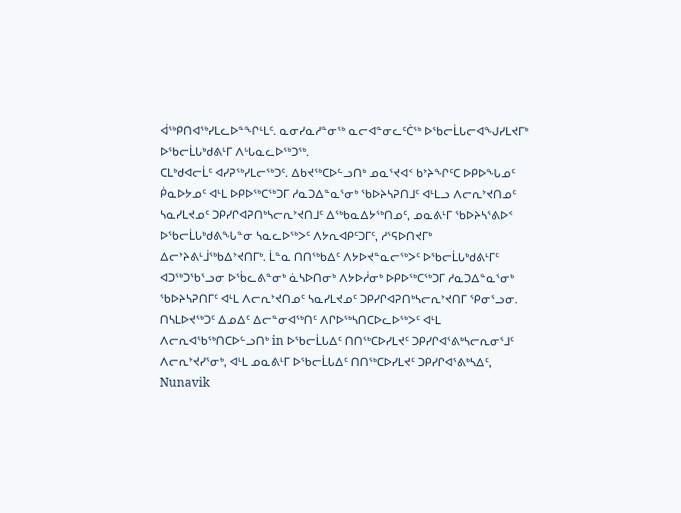ᐋᖅᑭᑎᐊᖅᓯᒪᓚᐅᓐᖏᒻᒪᑦ. ᓇᓂᓯᓇᓱᓐᓂᖅ ᓇᓕᐊᓐᓂᓚᑦᑖᖅ ᐅᖃᓕᒫᒐᓕᐊᖑᓯᒪᔪᒥᒃ ᐅᖃᓕᒫᒐᒃᑯᕕᒻᒥ ᐱᒡᒐᓇᓚᐅᖅᑐᖅ.
ᑕᒪᒃᑯᐊᓕᒫᑦ ᐊᓯᕈᖅᓯᒪᓕᖅᑐᑦ. ᐃᑲᔪᖅᑕᐅᓪᓗᑎᒃ ᓄᓇᕐᔪᐊᑉ ᑲᔾᔨᖏᑦᑕ ᐅᑭᐅᖓᓄᑦ ᑮᓇᐅᔭᓄᑦ ᐊᒻᒪ ᐅᑭᐅᖅᑕᖅᑐᒥ ᓱᓇᑐᐃᓐᓇᕐᓂᒃ ᖃᐅᔨᓴᕈᑎᒧᑦ ᐊᒻᒪᓗ ᐱᓕᕆᔾᔪᑎᓄᑦ ᓴᓇᓯᒪᔪᓄᑦ ᑐᑭᓯᒋᐊᕈᑎᒃᓴᓕᕆᔾᔪᑎᒧᑦ ᐃᖅᑲᓇᐃᔭᖅᑎᓄᑦ, ᓄᓇᕕᒻᒥ ᖃᐅᔨᓴᕐᕕᐅᑉ ᐅᖃᓕᒫᒐᒃᑯᕕᖓᓐᓂ ᓴᓇᓚᐅᖅᐳᑦ ᐱᔭᕆᐊᑭᑦᑐᒥᑦ, ᓱᕐᕋᐅᑎᔪᒥᒃ ᐃᓕᔾᔨᕕᒻᒨᖅᑲᐃᔾᔪᑎᒥᒃ. ᒫᓐᓇ ᑎᑎᖅᑲᐃᑦ ᐱᔭᐅᔪᓐᓇᓕᖅᐳᑦ ᐅᖃᓕᒫᒐᒃᑯᕕᒻᒥᑦ ᐊᑐᖅᑐᖃᕐᓗᓂ ᐅᖄᓚᕕᓐᓂᒃ ᓈᓴᐅᑎᓂᒃ ᐱᔭᐅᓲᓂᒃ ᐅᑭᐅᖅᑕᖅᑐᒥ ᓱᓇᑐᐃᓐᓇᕐᓂᒃ ᖃᐅᔨᓴᕈᑎᒥᑦ ᐊᒻᒪ ᐱᓕᕆᔾᔪᑎᓄᑦ ᓴᓇᓯᒪᔪᓄᑦ ᑐᑭᓯᒋᐊᕈᑎᒃᓴᓕᕆᔾᔪᑎᒥ ᕿᓂᕐᓗᓂ. ᑎᓴᒪᐅᔪᖅᑐᑦ ᐃᓄᐃᑦ ᐃᓕᓐᓂᐊᖅᑎᑦ ᐱᒋᐅᖅᓴᑎᑕᐅᓚᐅᖅᐳᑦ ᐊᒻᒪ ᐱᓕᕆᐊᖃᖅᑎᑕᐅᓪᓗᑎᒃ in ᐅᖃᓕᒫᒐᐃᑦ ᑎᑎᖅᑕᐅᓯᒪᔪᑦ ᑐᑭᓯᒋᐊᕐᕕᒃᓴᓕᕆᓂᕐᒧᑦ ᐱᓕᕆᔾᔪᓯᕐᓂᒃ, ᐊᒻᒪ ᓄᓇᕕᒻᒥ ᐅᖃᓕᒫᒐᐃᑦ ᑎᑎᖅᑕᐅᓯᒪᔪᑦ ᑐᑭᓯᒋᐊᕐᕕᒃᓴᐃᑦ, Nunavik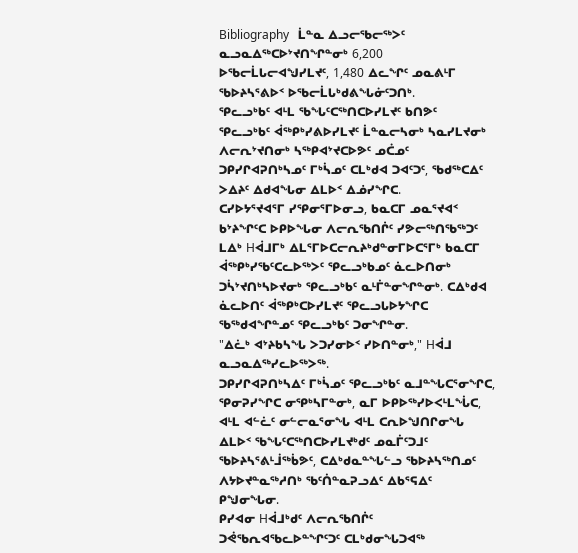Bibliography   ᒫᓐᓇ ᐃᓗᓕᖃᓕᖅᐳᑦ ᓇᓗᓇᐃᖅᑕᐅᔾᔪᑎᖏᓐᓂᒃ 6,200 ᐅᖃᓕᒫᒐᓕᐊᖑᓯᒪᔪᑦ, 1,480 ᐃᓚᖏᑦ ᓄᓇᕕᒻᒥ ᖃᐅᔨᓴᕐᕕᐅᑉ ᐅᖃᓕᒫᒐᒃᑯᕕᖓᓃᑦᑐᑎᒃ.
ᕿᓚᓗᒃᑲᑦ ᐊᒻᒪ ᖃᖓᑦᑕᖅᑎᑕᐅᓯᒪᔪᑦ ᑲᑎᕗᑦ
ᕿᓚᓗᒃᑲᑦ ᐋᖅᑭᒃᓯᕕᐅᓯᒪᔪᑦ ᒫᓐᓇᓕᓴᓂᒃ ᓴᓇᓯᒪᔪᓂᒃ ᐱᓕᕆᔾᔪᑎᓂᒃ ᓴᖅᑭᐊᔾᔪᑕᐅᕗᑦ ᓄᑖᓄᑦ ᑐᑭᓯᒋᐊᕈᑎᒃᓴᓄᑦ ᒥᒃᓵᓄᑦ ᑕᒪᒃᑯᐊ ᑐᐊᑦᑐᑦ, ᖃᑯᖅᑕᐃᑦ ᐳᐃᔨᑦ ᐃᑯᐊᖓᓂ ᐃᒪᐅᑉ ᐃᓅᓯᖏᑕ.
ᑕᓯᐅᔭᕐᔪᐊᕐᒥ ᓯᕿᓂᕐᒥᐅᓂᓗ, ᑲᓇᑕᒥ ᓄᓇᕐᔪᐊᑉ ᑲᔾᔨᖏᑦᑕ ᐅᑭᐅᖓᓂ ᐱᓕᕆᖃᑎᒌᑦ ᓯᕗᓕᖅᑎᖃᖅᑐᑦ ᒪᐃᒃ Hᐋᒧᒥᒃ ᐃᒪᕐᒥᐅᑕᓕᕆᔨᒃᑯᓐᓂᒥᐅᑕᕐᒥᒃ ᑲᓇᑕᒥ ᐋᖅᑭᒃᓯᖃᑦᑕᓚᐅᖅᐳᑦ ᕿᓚᓗᒃᑲᓄᑦ ᓈᓚᐅᑎᓂᒃ ᑐᓵᔾᔪᑎᒃᓴᐅᔪᓂᒃ ᕿᓚᓗᒃᑲᑦ ᓇᒻᒦᓐᓂᖏᓐᓂᒃ. ᑕᐃᒃᑯᐊ ᓈᓚᐅᑎᑦ ᐋᖅᑭᒃᑕᐅᓯᒪᔪᑦ ᕿᓚᓗᒐᐅᔭᖏᑕ ᖃᖅᑯᐊᖏᓐᓄᑦ ᕿᓚᓗᒃᑲᑦ ᑐᓂᖏᓐᓂ.
"ᐃᓛᒃ ᐊᔾᔨᑲᓴᖓ ᐳᑐᓯᓂᐅᑉ ᓯᐅᑎᓐᓂᒃ," Hᐋᒧ ᓇᓗᓇᐃᖅᓯᓚᐅᖅᐳᖅ.
ᑐᑭᓯᒋᐊᕈᑎᒃᓴᐃᑦ ᒥᒃᓵᓄᑦ ᕿᓚᓗᒃᑲᑦ ᓇᒧᓐᖓᑕᕐᓂᖏᑕ, ᕿᓂᕈᓯᖏᑕ ᓂᕿᒃᓴᒥᓐᓂᒃ, ᓇᒥ ᐅᑭᐅᖅᓯᐅᐸᒻᒪᖔᑕ, ᐊᒻᒪ ᐊᓪᓛᑦ ᓂᓪᓕᓇᕐᓂᖓ ᐊᒻᒪ ᑕᕆᐅᖑᑎᒋᓂᖓ ᐃᒪᐅᑉ ᖃᖓᑦᑕᖅᑎᑕᐅᓯᒪᔪᒃᑯᑦ ᓄᓇᒦᑦᑐᒧᑦ ᖃᐅᔨᓴᕐᕕᒻᒨᖅᑳᕗᑦ, ᑕᐃᒃᑯᓇᓐᖓᓪᓗ ᖃᐅᔨᓴᖅᑎᓄᑦ ᐱᔭᐅᔪᓐᓇᖅᓱᑎᒃ ᖃᑦᑏᓐᓇᕈᓗᐃᑦ ᐃᑲᕐᕋᐃᑦ ᑭᖑᓂᖓᓂ.
ᑭᓯᐊᓂ Hᐋᒧᒃᑯᑦ ᐱᓕᕆᖃᑎᒌᑦ ᑐᕚᖃᕆᐊᖃᓚᐅᓐᖏᑦᑐᑦ ᑕᒪᒃᑯᓂᖓᑐᐊᖅ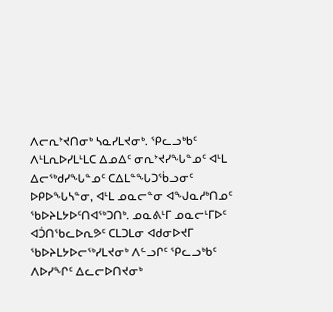ᐱᓕᕆᔾᔪᑎᓂᒃ ᓴᓇᓯᒪᔪᓂᒃ. ᕿᓚᓗᒃᑲᑦ ᐱᒻᒪᕆᐅᓯᒪᒻᒪᑕ ᐃᓄᐃᑦ ᓂᕆᔾᔪᓯᖓᓐᓄᑦ ᐊᒻᒪ ᐃᓕᖅᑯᓯᖓᓐᓄᑦ ᑕᐃᒪᓐᖓᑐᖄᓗᓂᑦ ᐅᑭᐅᖓᓴᓐᓂ, ᐊᒻᒪ ᓄᓇᓕᓐᓂ ᐊᖑᓇᓱᒃᑎᓄᑦ ᖃᐅᔨᒪᔭᐅᑦᑎᐊᖅᑐᑎᒃ. ᓄᓇᕕᒻᒥ ᓄᓇᓕᒻᒥᐅᑦ ᐊᑑᑎᖃᓚᐅᕆᕗᑦ ᑕᒪᑐᒪᓂ ᐊᑯᓂᐅᔪᒥ ᖃᐅᔨᒪᔭᐅᓕᖅᓯᒪᔪᓂᒃ ᐱᓪᓗᒋᑦ ᕿᓚᓗᒃᑲᑦ ᐱᐅᓯᖏᑦ ᐃᓚᓕᐅᑎᔪᓂᒃ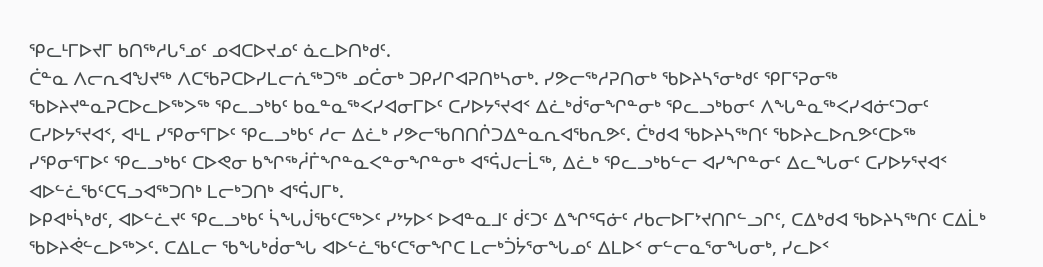ᕿᓚᒻᒥᐅᔪᒥ ᑲᑎᖅᓱᒐᕐᓄᑦ ᓄᐊᑕᐅᔪᓄᑦ ᓈᓚᐅᑎᒃᑯᑦ.
ᑖᓐᓇ ᐱᓕᕆᐊᖑᔪᖅ ᐱᑕᖃᕈᑕᐅᓯᒪᓕᕇᖅᑐᖅ ᓄᑖᓂᒃ ᑐᑭᓯᒋᐊᕈᑎᒃᓴᓂᒃ. ᓯᕗᓕᖅᓱᕈᑎᓂᒃ ᖃᐅᔨᓴᕐᓂᒃᑯᑦ ᕿᒥᕐᕈᓂᖅ ᖃᐅᔨᔪᓐᓇᕈᑕᐅᓚᐅᖅᐳᖅ ᕿᓚᓗᒃᑲᑦ ᑲᓇᓐᓇᖅᐸᓯᐊᓂᒥᐅᑦ ᑕᓯᐅᔭᕐᔪᐊᑉ ᐃᓛᒃᑰᕐᓂᖏᓐᓂᒃ ᕿᓚᓗᒃᑲᓂᑦ ᐱᖓᓐᓇᖅᐸᓯᐊᓃᑦᑐᓂᑦ ᑕᓯᐅᔭᕐᔪᐊᑉ, ᐊᒻᒪ ᓯᕿᓂᕐᒥᐅᑦ ᕿᓚᓗᒃᑲᑦ ᓱᓕ ᐃᓛᒃ ᓯᕗᓕᖃᑎᑎᒌᑐᐃᓐᓇᕆᐊᖃᕆᕗᑦ. ᑖᒃᑯᐊ ᖃᐅᔨᓴᖅᑎᑦ ᖃᐅᔨᓚᐅᕆᕗᑦᑕᐅᖅ ᓯᕿᓂᕐᒥᐅᑦ ᕿᓚᓗᒃᑲᑦ ᑕᐅᕙᓂ ᑲᖏᖅᓲᒦᖏᓐᓇᐸᓐᓂᖏᓐᓂᒃ ᐊᕐᕌᒍᓕᒫᖅ, ᐃᓛᒃ ᕿᓚᓗᒃᑲᓪᓕ ᐊᓯᖏᓐᓂᑦ ᐃᓚᖓᓂᑦ ᑕᓯᐅᔭᕐᔪᐊᑉ ᐊᐅᓪᓛᖃᑦᑕᕋᓗᐊᖅᑐᑎᒃ ᒪᓕᒃᑐᑎᒃ ᐊᕐᕌᒍᒥᒃ.
ᐅᑭᐊᒃᓵᒃᑯᑦ, ᐊᐅᓪᓛᔪᑦ ᕿᓚᓗᒃᑲᑦ ᓵᖓᒎᖃᑦᑕᖅᐳᑦ ᓯᔾᔭᐅᑉ ᐅᐊᓐᓇᒧᑦ ᑰᑦᑐᑦ ᐃᖏᕐᕋᓃᑦ ᓱᑲᓕᐅᒥᔾᔪᑎᒋᓪᓗᒋᑦ, ᑕᐃᒃᑯᐊ ᖃᐅᔨᓴᖅᑎᑦ ᑕᐃᒫᒃ ᖃᐅᔨᕚᓪᓚᐅᖅᐳᑦ. ᑕᐃᒪᓕ ᖃᖓᒃᑰᓂᖓ ᐊᐅᓪᓛᖃᑦᑕᕐᓂᖏᑕ ᒪᓕᒃᑑᔮᕐᓂᖓᓄᑦ ᐃᒪᐅᑉ ᓂᓪᓕᓇᕐᓂᖓᓂᒃ, ᓯᓚᐅᑉ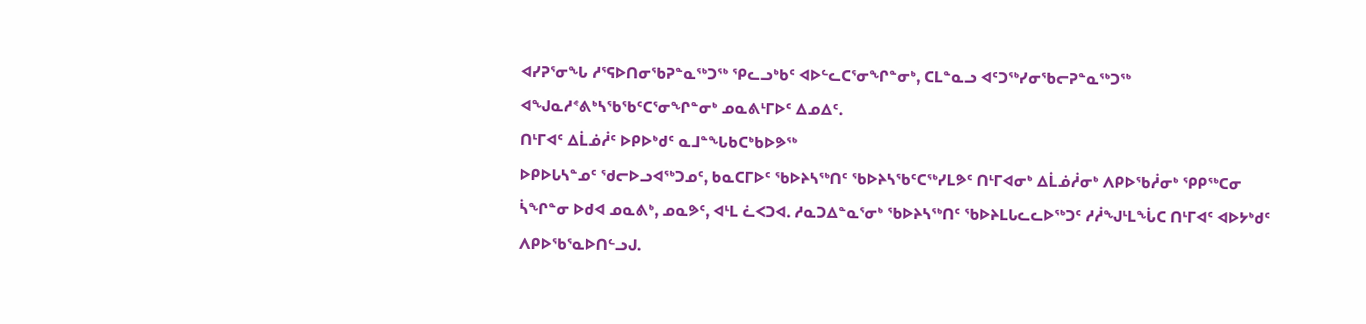ᐊᓯᕈᕐᓂᖓ ᓱᕐᕋᐅᑎᓂᖃᕈᓐᓇᖅᑐᖅ ᕿᓚᓗᒃᑲᑦ ᐊᐅᓪᓚᑕᕐᓂᖏᓐᓂᒃ, ᑕᒪᓐᓇᓗ ᐊᑦᑐᖅᓯᓂᖃᓕᕈᓐᓇᖅᑐᖅ ᐊᖑᓇᓱᕝᕕᒃᓴᖃᖃᑦᑕᕐᓂᖏᓐᓂᒃ ᓄᓇᕕᒻᒥᐅᑦ ᐃᓄᐃᑦ.
ᑎᒻᒥᐊᑦ ᐃᒫᓅᓲᑦ ᐅᑭᐅᒃᑯᑦ ᓇᒧᓐᖓᑲᑕᒃᑲᐅᕗᖅ
ᐅᑭᐅᒐᓴᓐᓄᑦ ᖁᓕᐅᓗᐊᖅᑐᓄᑦ, ᑲᓇᑕᒥᐅᑦ ᖃᐅᔨᓴᖅᑎᑦ ᖃᐅᔨᓴᖃᑦᑕᖅᓯᒪᕗᑦ ᑎᒻᒥᐊᓂᒃ ᐃᒫᓅᓲᓂᒃ ᐱᑭᐅᖃᓲᓂᒃ ᕿᑭᖅᑕᓂ ᓵᖏᓐᓂ ᐅᑯᐊ ᓄᓇᕕᒃ, ᓄᓇᕗᑦ, ᐊᒻᒪ ᓛᐸᑐᐊ. ᓱᓇᑐᐃᓐᓇᕐᓂᒃ ᖃᐅᔨᓴᖅᑎᑦ ᖃᐅᔨᒪᒐᓚᓚᐅᖅᑐᑦ ᓱᓲᖑᒻᒪᖔᑕ ᑎᒻᒥᐊᑦ ᐊᐅᔭᒃᑯᑦ ᐱᑭᐅᖃᕐᓇᐅᑎᓪᓗᒍ.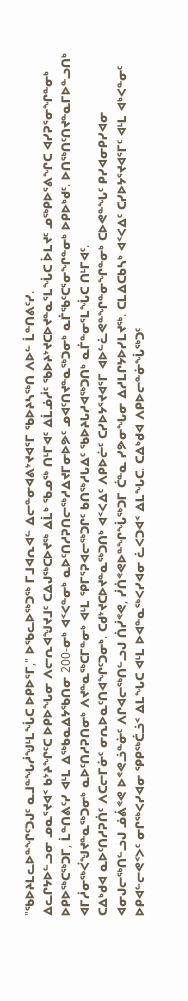"ᖃᐅᔨᒪᓚᐅᓐᖏᑦᑐᒍᑦ ᓇᒧᓐᖓᓲᖑᒻᒪᖔᑕ ᐅᑭᐅᕐᒥ," ᐅᖃᓚᐅᖅᑐᖅ ᒥᒧᐊᕆᐊᓪ ᐃᓕᓐᓂᐊᕕᔾᔪᐊᕐᒥ ᖃᐅᔨᓴᖅᑎ ᐱᐅᓪ ᒫᓐᑎᕕᑦᓯ.
ᐃᓚᒋᔭᐅᓪᓗᓂ ᓄᓇᕐᔪᐊᑉ ᑲᔾᔨᖏᑦᑕ ᐅᑭᐅᖓᓂ ᐱᓕᕆᐊᖑᔪᒧᑦ ᑕᐃᒍᖅᑕᐅᔪᖅ ᐃᒫᒃ ᖃᓄᖅ ᑎᒻᒥᐊᑦ ᐃᒫᓅᓲᑦ ᖃᐅᔨᔾᔪᑕᐅᔪᓐᓇᕐᒪᖔᑕ ᐆᒪᔪᑦ ᓄᖅᑭᐅᕐᕕᖏᑕ ᐊᓯᕈᕐᓂᖏᓐᓂᒃ ᐅᑭᐅᖅᑕᖅᑐᒥ, ᒫᓐᑎᕕᑦᓯ ᐊᒻᒪ ᐃᖅᑲᓇᐃᔭᖃᑎᓂ 200-ᓂᒃ ᐊᑉᐸᓐᓂᒃ ᓇᐅᑦᑎᓱᕈᑎᓕᖅᓱᐃᔪᒥᓂᐅᕗᑦ ᓄᐊᑦᑎᔪᓐᓇᖅᑐᓂᒃ ᓇᒦᖃᑦᑕᕐᓂᖏᓐᓂᒃ ᐅᑭᐅᒃᑯᑦ. ᐅᑎᖅᑎᑦᑎᔪᓐᓇᒥᐅᓐᓗᑎᒃ ᐊᒥᓲᓂᖅᐹᖑᔪᓐᓇᖅᑐᓂᒃ ᓇᐅᑦᑎᓱᕈᑎᓂᒃ ᐱᔪᓐᓇᖅᑕᒥᓐᓂᒃ ᐊᒻᒪ ᕿᒥᕐᕈᐊᓕᖅᑐᒋᑦ ᑲᑎᖅᓱᒐᐃᑦ ᖃᐅᔨᒐᓱᐊᖅᑐᑎᒃ ᓇᒦᓐᓂᕐᒪᖔᑕ ᑎᒻᒥᐊᑦ.
ᑕᐃᒃᑯᐊ ᓇᐅᑦᑎᓱᕈᑏᑦ ᐱᑕᓕᒥᓃᑦ ᓂᕆᐅᓇᑦᑎᐊᖏᑦᑐᓂᒃ. ᑕᑯᔾᔪᑕᐅᔪᓐᓇᖅᑐᑎᒃ ᐊᑉᐸᐃᑦ ᐱᑭᐅᓖᑦ ᑕᓯᐅᔭᕐᔪᐊᕐᒥ ᐊᐅᓪᓛᕙᓐᖏᓐᓂᖏᓐᓂᒃ ᑕᐅᕙᓐᖓᑦ ᑭᓯᐊᓂᑭᓯᐊᓂ ᐊᓂᒍᓕᖅᑎᓪᓗᒍ ᓅᕖᕝᕙ ᐅᕝᕙᓘᓐᓃᑦ ᐱᒋᐊᓕᖅᑎᓪᓗᒍ ᑏᓰᕝᕙ, ᓰᑏᕝᕙᐅᓐᖏᖔᖅᑐᒥ ᑖᓐᓇ ᓯᕗᓂᖓᓂ ᐃᓱᒪᒋᔭᐅᓯᒪᔪᖅ. ᑕᒪᐃᑕᑲᓴᒃ ᐊᑉᐸᐃᑦ ᑕᓯᐅᔭᕐᔪᐊᕐᒥᑦ ᐊᒻᒪ ᐊᒃᐸᓐᓂᑦ ᐅᑭᐊᓪᓕᕙᑉᐳᑦ ᓂᒋᖅᐸᓯᐊᓂ ᕿᑭᖅᑖᓘᑉ ᐃᒪᖓᑕ ᐊᒻᒪ ᐅᐊᓐᓇᖅᐸᓯᐊᓂ ᓛᐸᑐᐊᑉ ᐃᒪᖓᑕ. ᑕᐃᒃᑯᐊ ᐱᑭᐅᓕᓐᓃᖔᖅᑐᑦ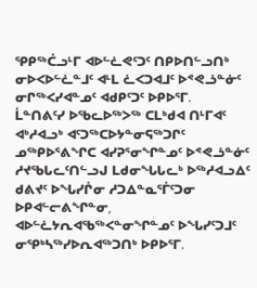ᕿᑭᖅᑖᓗᒻᒥ ᐊᐅᓪᓛᕙᑦᑐᑦ ᑎᑭᐅᑎᓪᓗᑎᒃ ᓂᐅᐸᐅᓪᓛᓐᒧᑦ ᐊᒻᒪ ᓛᐸᑐᐊᒧᑦ ᐅᕝᕙᓘᓐᓃᑦ ᓂᒋᖅᐸᓯᐊᓐᓄᑦ ᐊᑯᑭᑦᑐᑦ ᐅᑭᐅᕐᒥ.
ᒫᓐᑎᕕᑦᓯ ᐅᖃᓚᐅᖅᐳᖅ ᑕᒪᒃᑯᐊ ᑎᒻᒥᐊᑦ ᐊᒃᓱᐊᓗᒃ ᐊᑦᑐᖅᑕᐅᔭᓐᓂᕋᖅᑐᒋᑦ ᓄᖅᑭᐅᕐᕕᖏᑕ ᐊᓯᕈᕐᓂᖏᓐᓄᑦ ᐅᕝᕙᓘᓐᓃᑦ ᓱᔪᖃᒐᓚᑦᑎᓪᓗᒍ ᒪᑯᓂᖓᒐᓚᒃ ᐅᖅᓱᐊᓗᐃᑦ ᑯᕕᔪᑦ ᐅᖓᓯᒌᓂ ᓱᑐᐃᓐᓇᕐᒦᑦᑐᓂ ᐅᑭᐊᓪᓕᕕᖏᓐᓂ, ᐊᐅᓪᓛᔭᕆᐊᖃᖅᐸᓐᓂᖏᓐᓄᑦ ᐅᖓᓯᑦᑐᒧᑦ ᓂᕿᒃᓴᖅᓯᐅᕆᐊᖅᑐᑎᒃ ᐅᑭᐅᕐᒥ.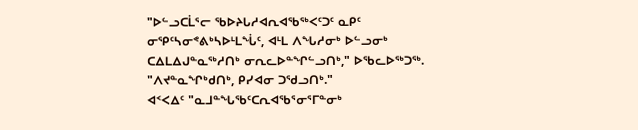"ᐅᓪᓗᑕᒫᕐᓕ ᖃᐅᔨᒐᓱᐊᕆᐊᖃᖅᐸᑦᑐᑦ ᓇᑭᑦ ᓂᕿᑦᓴᓂᕝᕕᒃᓴᐅᒻᒪᖔᑦ, ᐊᒻᒪ ᐱᖓᓱᓂᒃ ᐅᓪᓗᓂᒃ ᑕᐃᒪᐃᒍᓐᓇᖅᓱᑎᒃ ᓂᕆᓚᐅᓐᖏᓪᓗᑎᒃ," ᐅᖃᓚᐅᖅᑐᖅ. "ᐱᔪᓐᓇᖏᒃᑯᑎᒃ, ᑭᓯᐊᓂ ᑐᖁᓗᑎᒃ."
ᐊᑉᐸᐃᑦ "ᓇᒧᓐᖓᖃᑦᑕᕆᐊᖃᕐᓂᕐᒥᓐᓂᒃ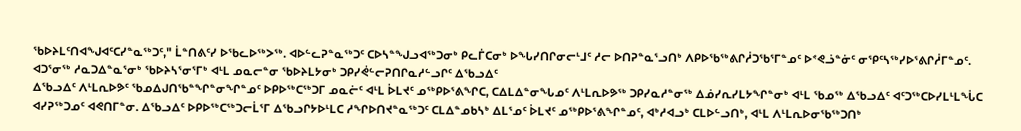ᖃᐅᔨᒪᑦᑎᐊᖑᐊᑦᑕᓯᓐᓇᖅᑐᑦ," ᒫᓐᑎᕕᑦᓯ ᐅᖃᓚᐅᖅᐳᖅ. ᐊᐅᓪᓚᕈᓐᓇᖅᑐᑦ ᑕᐅᓴᓐᖑᓗᐊᖅᑐᓂᒃ ᑭᓚᒦᑕᓂᒃ ᐅᖓᓯᑎᒋᓂᓕᒻᒧᑦ ᓱᓕ ᐅᑎᕈᓐᓇᕐᓗᑎᒃ ᐱᑭᐅᖃᖅᕕᒋᓲᑐᖃᕐᒥᓐᓄᑦ ᐅᕝᕙᓘᓐᓃᑦ ᓂᕿᑦᓴᖅᓯᐅᕐᕕᒋᓲᒥᓐᓄᑦ.
ᐊᑐᕐᓂᖅ ᓱᓇᑐᐃᓐᓇᕐᓂᒃ ᖃᐅᔨᓴᕐᓂᕐᒥᒃ ᐊᒻᒪ ᓄᓇᓕᓐᓂ ᖃᐅᔨᒪᔭᓂᒃ ᑐᑭᓯᕚᓪᓕᕈᑎᒋᓇᓱᓪᓗᒋᑦ ᐃᖃᓗᐃᑦ
ᐃᖃᓗᐃᑦ ᐱᒻᒪᕆᐅᕗᑦ ᖃᓄᐃᒍᑎᖃᓐᖏᓐᓂᖏᓐᓄᑦ ᐅᑭᐅᖅᑕᖅᑐᒥ ᓄᓇᓖᑦ ᐊᒻᒪ ᐆᒪᔪᑦ ᓄᖅᑭᐅᕐᕕᖏᑕ, ᑕᐃᒪᐃᓐᓂᖓᓄᑦ ᐱᒻᒪᕆᐅᕗᖅ ᑐᑭᓯᓇᓱᓐᓂᖅ ᐃᓅᓯᕆᓯᒪᔭᖏᓐᓂᒃ ᐊᒻᒪ ᖃᓄᖅ ᐃᖃᓗᐃᑦ ᐊᑦᑐᖅᑕᐅᓯᒪᒻᒪᖔᑕ ᐊᓯᕈᖅᑐᓄᑦ ᐊᕙᑎᒥᓐᓂ. ᐃᖃᓗᐃᑦ ᐅᑭᐅᖅᑕᖅᑐᓕᒫᕐᒥ ᐃᖃᓗᒋᔭᐅᒻᒪᑕ ᓱᖏᐅᑎᔪᓐᓇᖅᑐᑦ ᑕᒪᐃᓐᓄᑲᓴᒃ ᐃᒪᕐᓄᑦ ᐆᒪᔪᑦ ᓄᖅᑭᐅᕐᕕᖏᓐᓄᑦ, ᐊᒃᓱᐊᓗᒃ ᑕᒪᐅᓪᓗᑎᒃ, ᐊᒻᒪ ᐱᒻᒪᕆᐅᓂᖃᖅᑐᑎᒃ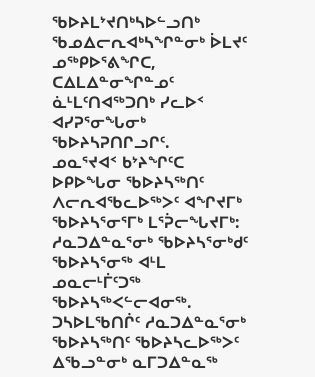ᖃᐅᔨᒪᔾᔪᑎᒃᓴᐅᓪᓗᑎᒃ ᖃᓄᐃᓕᕆᐊᒃᓴᖏᓐᓂᒃ ᐆᒪᔪᑦ ᓄᖅᑭᐅᕐᕕᖏᑕ, ᑕᐃᒪᐃᓐᓂᖏᓐᓄᑦ ᓈᒻᒪᑦᑎᐊᖅᑐᑎᒃ ᓯᓚᐅᑉ ᐊᓯᕈᕐᓂᖓᓂᒃ ᖃᐅᔨᓴᕈᑎᒋᓗᒋᑦ.
ᓄᓇᕐᔪᐊᑉ ᑲᔾᔨᖏᑦᑕ ᐅᑭᐅᖓᓂ ᖃᐅᔨᓴᖅᑎᑦ ᐱᓕᕆᐊᖃᓚᐅᖅᐳᑦ ᐊᖏᔪᒥᒃ ᖃᐅᔨᓴᕐᓂᕐᒥᒃ ᒪᕐᕉᓕᖓᔪᒥᒃ: ᓱᓇᑐᐃᓐᓇᕐᓂᒃ ᖃᐅᔨᓴᕐᓂᒃᑯᑦ ᖃᐅᔨᓴᕐᓂᖅ ᐊᒻᒪ ᓄᓇᓕᒻᒦᑦᑐᖅ ᖃᐅᔨᓴᖅᐸᓪᓕᐊᓂᖅ. ᑐᓴᐅᒪᖃᑎᒌᑦ ᓱᓇᑐᐃᓐᓇᕐᓂᒃ ᖃᐅᔨᓴᖅᑎᑦ ᖃᐅᔨᓴᓚᐅᖅᐳᑦ ᐃᖃᓗᓐᓂᒃ ᓇᒥᑐᐃᓐᓇᖅ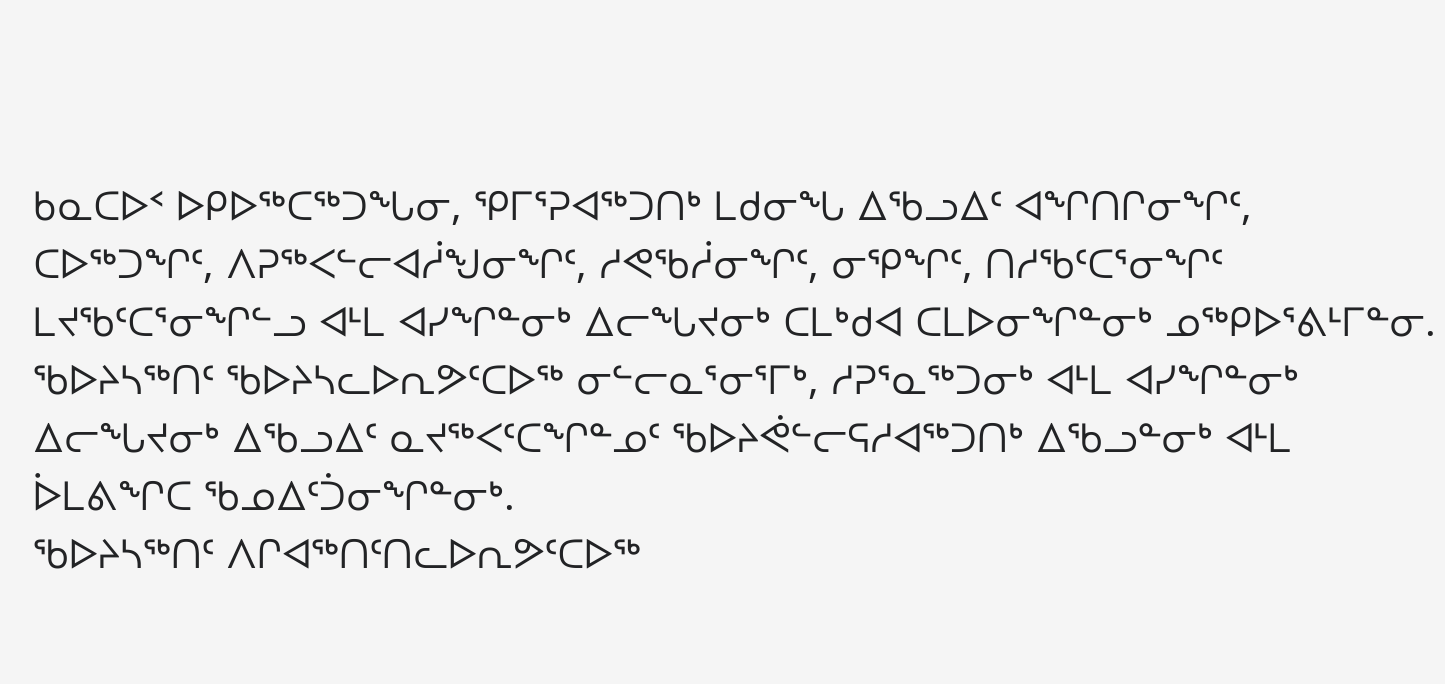ᑲᓇᑕᐅᑉ ᐅᑭᐅᖅᑕᖅᑐᖓᓂ, ᕿᒥᕐᕈᐊᖅᑐᑎᒃ ᒪᑯᓂᖓ ᐃᖃᓗᐃᑦ ᐊᖏᑎᒋᓂᖏᑦ, ᑕᐅᖅᑐᖏᑦ, ᐱᕈᖅᐸᓪᓕᐊᓲᖑᓂᖏᑦ, ᓱᕙᖃᓲᓂᖏᑦ, ᓂᕿᖏᑦ, ᑎᓱᖃᑦᑕᕐᓂᖏᑦ ᒪᔪᖃᑦᑕᕐᓂᖏᓪᓗ ᐊᒻᒪ ᐊᓯᖏᓐᓂᒃ ᐃᓕᖓᔪᓂᒃ ᑕᒪᒃᑯᐊ ᑕᒪᐅᓂᖏᓐᓂᒃ ᓄᖅᑭᐅᕐᕕᒻᒥᓐᓂ. ᖃᐅᔨᓴᖅᑎᑦ ᖃᐅᔨᓴᓚᐅᕆᕗᑦᑕᐅᖅ ᓂᓪᓕᓇᕐᓂᕐᒥᒃ, ᓱᕈᕐᓇᖅᑐᓂᒃ ᐊᒻᒪ ᐊᓯᖏᓐᓂᒃ ᐃᓕᖓᔪᓂᒃ ᐃᖃᓗᐃᑦ ᓇᔪᖅᐸᑦᑕᖏᓐᓄᑦ ᖃᐅᔨᕚᓪᓕᕋᓱᐊᖅᑐᑎᒃ ᐃᖃᓗᓐᓂᒃ ᐊᒻᒪ ᐆᒪᕕᖏᑕ ᖃᓄᐃᑦᑑᓂᖏᓐᓂᒃ.
ᖃᐅᔨᓴᖅᑎᑦ ᐱᒋᐊᖅᑎᑦᑎᓚᐅᕆᕗᑦᑕᐅᖅ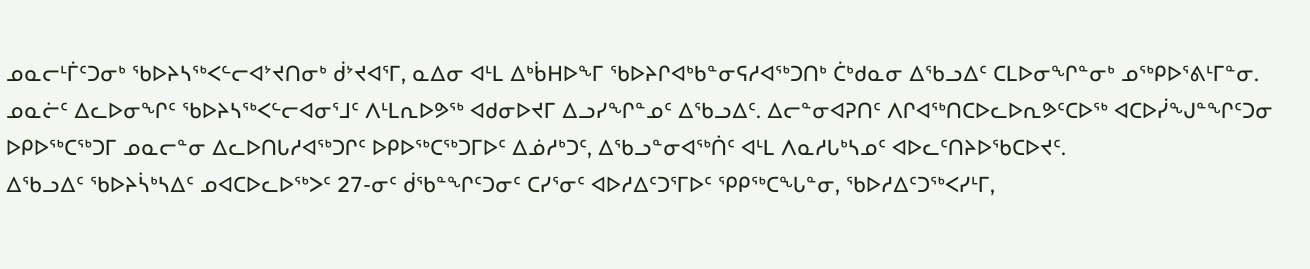ᓄᓇᓕᒻᒦᑦᑐᓂᒃ ᖃᐅᔨᓴᖅᐸᓪᓕᐊᔾᔪᑎᓂᒃ ᑰᔾᔪᐊᕐᒥ, ᓇᐃᓂ ᐊᒻᒪ ᐃᒃᑳHᐅᖕᒥ ᖃᐅᔨᒋᐊᒃᑲᓐᓂᕋᓱᐊᖅᑐᑎᒃ ᑖᒃᑯᓇᓂ ᐃᖃᓗᐃᑦ ᑕᒪᐅᓂᖏᓐᓂᒃ ᓄᖅᑭᐅᕐᕕᒻᒥᓐᓂ. ᓄᓇᓖᑦ ᐃᓚᐅᓂᖏᑦ ᖃᐅᔨᓴᖅᐸᓪᓕᐊᓂᕐᒧᑦ ᐱᒻᒪᕆᐅᕗᖅ ᐊᑯᓂᐅᔪᒥ ᐃᓗᓯᖏᓐᓄᑦ ᐃᖃᓗᐃᑦ. ᐃᓕᓐᓂᐊᕈᑎᑦ ᐱᒋᐊᖅᑎᑕᐅᓚᐅᕆᕗᑦᑕᐅᖅ ᐊᑕᐅᓰᖑᓐᖏᑦᑐᓂ ᐅᑭᐅᖅᑕᖅᑐᒥ ᓄᓇᓕᓐᓂ ᐃᓚᐅᑎᒐᓱᐊᖅᑐᒋᑦ ᐅᑭᐅᖅᑕᖅᑐᒥᐅᑦ ᐃᓅᓱᒃᑐᑦ, ᐃᖃᓗᓐᓂᐊᖅᑏᑦ ᐊᒻᒪ ᐱᓇᓱᒐᒃᓴᓄᑦ ᐊᐅᓚᑦᑎᔨᐅᖃᑕᐅᔪᑦ.
ᐃᖃᓗᐃᑦ ᖃᐅᔨᓵᒃᓴᐃᑦ ᓄᐊᑕᐅᓚᐅᖅᐳᑦ 27-ᓂᑦ ᑰᖃᓐᖏᑦᑐᓂᑦ ᑕᓯᕐᓂᑦ ᐊᐅᓱᐃᑦᑐᕐᒥᐅᑦ ᕿᑭᖅᑕᖓᓐᓂ, ᖃᐅᓱᐃᑦᑐᖅᐸᓯᒻᒥ,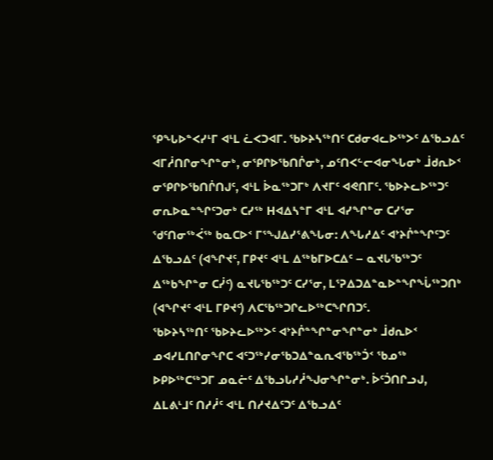ᕿᖓᐅᓐᐸᓯᒻᒥ ᐊᒻᒪ ᓛᐸᑐᐊᒥ. ᖃᐅᔨᓴᖅᑎᑦ ᑕᑯᓂᐊᓚᐅᖅᐳᑦ ᐃᖃᓗᐃᑦ ᐊᒥᓲᑎᒋᓂᖏᓐᓂᒃ, ᓂᕿᒋᐅᖃᑎᒌᓂᒃ, ᓄᑦᑎᐸᓪᓕᐊᓂᖓᓂᒃ ᒨᑯᕆᐅᑉ ᓂᕿᒋᐅᖃᑎᒌᑎᒍᑦ, ᐊᒻᒪ ᐆᓇᖅᑐᒥᒃ ᐱᔪᒥᑦ ᐊᕙᑎᒥᑦ. ᖃᐅᔨᓚᐅᖅᑐᑦ ᓂᕆᐅᓇᓐᖏᑦᑐᓂᒃ ᑕᓯᖅ Hᐊᐃᓴᓐᒥ ᐊᒻᒪ ᐊᓯᖏᓐᓂ ᑕᓯᕐᓂ ᖁᑦᑎᓂᖅᐹᖅ ᑲᓇᑕᐅᑉ ᒥᕐᖑᐃᓯᕐᕕᖓᓂ: ᐱᖓᓱᐃᑦ ᐊᔾᔨᒌᓐᖏᑦᑐᑦ ᐃᖃᓗᐃᑦ (ᐊᖏᔪᑦ, ᒥᑭᔪᑦ ᐊᒻᒪ ᐃᖅᑲᒥᐅᑕᐃᑦ – ᓇᔪᒐᖃᖅᑐᑦ ᐃᖅᑲᖏᓐᓂ ᑕᓰᑦ) ᓇᔪᒐᖃᖅᑐᑦ ᑕᓯᕐᓂ, ᒪᕐᕈᐃᑐᐃᓐᓇᐅᓐᖏᖔᖅᑐᑎᒃ (ᐊᖏᔪᑦ ᐊᒻᒪ ᒥᑭᔪᑦ) ᐱᑕᖃᖅᑐᒋᓚᐅᖅᑕᖏᑎᑐᑦ.
ᖃᐅᔨᓴᖅᑎᑦ ᖃᐅᔨᓚᐅᖅᐳᑦ ᐊᔾᔨᒌᓐᖏᓐᓂᖏᓐᓂᒃ ᒨᑯᕆᐅᑉ ᓄᐊᓯᒪᑎᒋᓂᖏᑕ ᐊᑦᑐᖅᓯᓂᖃᑐᐃᓐᓇᕆᐊᖃᖅᑑᑉ ᖃᓄᖅ ᐅᑭᐅᖅᑕᖅᑐᒥ ᓄᓇᓖᑦ ᐃᖃᓗᒐᓱᓲᖑᓂᖏᓐᓂᒃ. ᐆᑦᑑᑎᒋᓗᒍ, ᐃᒪᕕᒻᒧᑦ ᑎᓱᓲᑦ ᐊᒻᒪ ᑎᓱᔪᐃᑦᑐᑦ ᐃᖃᓗᐃᑦ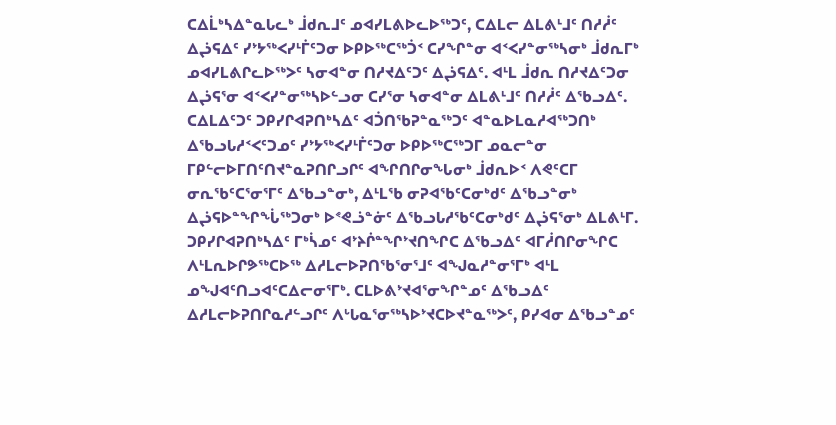ᑕᐃᒫᒃᓴᐃᓐᓇᒐᓚᒃ ᒨᑯᕆᒧᑦ ᓄᐊᓯᒪᕕᐅᓚᐅᖅᑐᑦ, ᑕᐃᒪᓕ ᐃᒪᕕᒻᒧᑦ ᑎᓱᓲᑦ ᐃᖣᕋᐃᑦ ᓯᔾᔭᖅᐸᓯᒻᒦᑦᑐᓂ ᐅᑭᐅᖅᑕᖅᑑᑉ ᑕᓯᖏᓐᓂ ᐊᑉᐸᓯᓐᓂᖅᓴᓂᒃ ᒨᑯᕆᒥᒃ ᓄᐊᓯᒪᕕᒋᓚᐅᖅᐳᑦ ᓴᓂᐊᓐᓂ ᑎᓱᔪᐃᑦᑐᑦ ᐃᖣᕋᐃᑦ. ᐊᒻᒪ ᒨᑯᕆ ᑎᓱᔪᐃᑦᑐᓂ ᐃᖣᕋᕐᓂ ᐊᑉᐸᓯᓐᓂᖅᓴᐅᓪᓗᓂ ᑕᓯᕐᓂ ᓴᓂᐊᓐᓂ ᐃᒪᕕᒻᒧᑦ ᑎᓱᓲᑦ ᐃᖃᓗᐃᑦ.
ᑕᐃᒪᐃᑦᑐᑦ ᑐᑭᓯᒋᐊᕈᑎᒃᓴᐃᑦ ᐊᑑᑎᖃᕈᓐᓇᖅᑐᑦ ᐊᓐᓇᐅᒪᓇᓱᐊᖅᑐᑎᒃ ᐃᖃᓗᒐᓱᑉᐸᑦᑐᓄᑦ ᓯᔾᔭᖅᐸᓯᒻᒦᑦᑐᓂ ᐅᑭᐅᖅᑕᖅᑐᒥ ᓄᓇᓕᓐᓂ ᒥᑭᓪᓕᐅᒥᑎᑦᑎᔪᓐᓇᕈᑎᒋᓗᒋᑦ ᐊᖏᑎᒋᓂᖓᓂᒃ ᒨᑯᕆᐅᑉ ᐱᕙᑦᑕᒥ ᓂᕆᖃᑦᑕᕐᓂᕐᒥᑦ ᐃᖃᓗᓐᓂᒃ, ᐃᒻᒪᖃ ᓂᕈᐊᖃᑦᑕᓂᒃᑯᑦ ᐃᖃᓗᓐᓂᒃ ᐃᖣᕋᐅᓐᖏᖔᖅᑐᓂᒃ ᐅᕝᕙᓘᓐᓃᑦ ᐃᖃᓗᒐᓱᖃᑦᑕᓂᒃᑯᑦ ᐃᖣᕋᕐᓂᒃ ᐃᒪᕕᒻᒥ. ᑐᑭᓯᒋᐊᕈᑎᒃᓴᐃᑦ ᒥᒃᓵᓄᑦ ᐊᔾᔨᒌᓐᖏᔾᔪᑎᖏᑕ ᐃᖃᓗᐃᑦ ᐊᒥᓲᑎᒋᓂᖏᑕ ᐱᒻᒪᕆᐅᒋᕗᖅᑕᐅᖅ ᐃᓱᒪᓕᐅᕈᑎᖃᕐᓂᕐᒧᑦ ᐊᖑᓇᓱᓐᓂᕐᒥᒃ ᐊᒻᒪ ᓄᖑᐊᑦᑎᓗᐊᑦᑕᐃᓕᓂᕐᒥᒃ. ᑕᒪᐅᕕᔾᔪᐊᕐᓂᖏᓐᓄᑦ ᐃᖃᓗᐃᑦ ᐃᓱᒪᓕᐅᕈᑎᒋᓇᓱᓪᓗᒋᑦ ᐱᒡᒐᓇᕐᓂᖅᓴᐅᔾᔪᑕᐅᔪᓐᓇᖅᐳᑦ, ᑭᓯᐊᓂ ᐃᖃᓗᓐᓄᑦ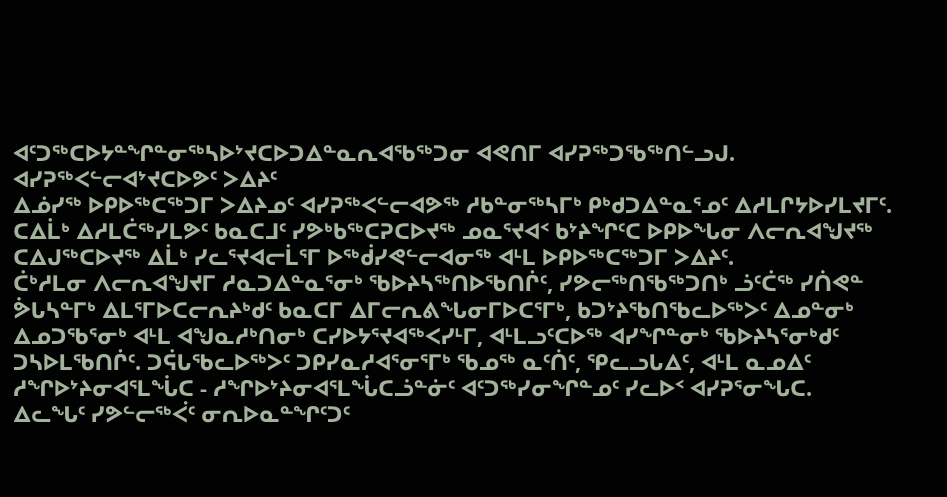ᐊᑦᑐᖅᑕᐅᔭᓐᖏᓐᓂᖅᓴᐅᔾᔪᑕᐅᑐᐃᓐᓇᕆᐊᖃᖅᑐᓂ ᐊᕙᑎᒥ ᐊᓯᕈᖅᑐᖃᖅᑎᓪᓗᒍ.
ᐊᓯᕈᖅᐸᓪᓕᐊᔾᔪᑕᐅᕗᑦ ᐳᐃᔨᑦ
ᐃᓅᓯᖅ ᐅᑭᐅᖅᑕᖅᑐᒥ ᐳᐃᔨᓄᑦ ᐊᓯᕈᖅᐸᓪᓕᐊᕗᖅ ᓱᑲᓐᓂᖅᓴᒥᒃ ᑭᒃᑯᑐᐃᓐᓇᕐᓄᑦ ᐃᓱᒪᒋᔭᐅᓯᒪᔪᒥᑦ. ᑕᐃᒫᒃ ᐃᓱᒪᑖᖅᓯᒪᕗᑦ ᑲᓇᑕᒧᑦ ᓯᕗᒃᑲᖅᑕᕈᑕᐅᔪᖅ ᓄᓇᕐᔪᐊᑉ ᑲᔾᔨᖏᑦᑕ ᐅᑭᐅᖓᓂ ᐱᓕᕆᐊᖑᔪᖅ ᑕᐃᒍᖅᑕᐅᔪᖅ ᐃᒫᒃ ᓯᓚᕐᔪᐊᓕᒫᕐᒥ ᐅᖅᑰᓯᕙᓪᓕᐊᓂᖅ ᐊᒻᒪ ᐅᑭᐅᖅᑕᖅᑐᒥ ᐳᐃᔨᑦ.
ᑖᒃᓱᒪᓂ ᐱᓕᕆᐊᖑᔪᒥ ᓱᓇᑐᐃᓐᓇᕐᓂᒃ ᖃᐅᔨᓴᖅᑎᐅᖃᑎᒌᑦ, ᓯᕗᓕᖅᑎᖃᖅᑐᑎᒃ ᓘᑦᑖᖅ ᓯᑏᕙᓐ ᕘᒐᓴᓐᒥᒃ ᐃᒪᕐᒥᐅᑕᓕᕆᔨᒃᑯᑦ ᑲᓇᑕᒥ ᐃᒥᓕᕆᕕᖓᓂᒥᐅᑕᕐᒥᒃ, ᑲᑐᔾᔨᖃᑎᖃᓚᐅᖅᐳᑦ ᐃᓄᓐᓂᒃ ᐃᓄᑐᖃᕐᓂᒃ ᐊᒻᒪ ᐊᖑᓇᓱᒃᑎᓂᒃ ᑕᓯᐅᔭᕐᔪᐊᖅᐸᓯᒻᒥ, ᐊᒻᒪᓗᑦᑕᐅᖅ ᐊᓯᖏᓐᓂᒃ ᖃᐅᔨᓴᕐᓂᒃᑯᑦ ᑐᓴᐅᒪᖃᑎᒌᑦ. ᑐᕌᒐᖃᓚᐅᖅᐳᑦ ᑐᑭᓯᓇᓱᐊᕐᓂᕐᒥᒃ ᖃᓄᖅ ᓇᑦᑏᑦ, ᕿᓚᓗᒐᐃᑦ, ᐊᒻᒪ ᓇᓄᐃᑦ ᓱᖏᐅᔾᔨᓂᐊᕐᒪᖔᑕ - ᓱᖏᐅᔾᔨᓂᐊᕐᒪᖔᑕᓘᓐᓃᑦ ᐊᑦᑐᖅᓯᓂᖏᓐᓄᑦ ᓯᓚᐅᑉ ᐊᓯᕈᕐᓂᖓᑕ.
ᐃᓚᖓᑦ ᓯᕗᓪᓕᖅᐹᑦ ᓂᕆᐅᓇᓐᖏᑦᑐᑦ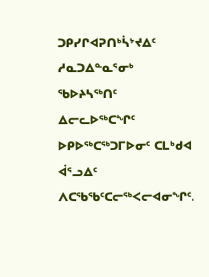ᑐᑭᓯᒋᐊᕈᑎᒃᓵᔾᔪᐃᑦ ᓱᓇᑐᐃᓐᓇᕐᓂᒃ ᖃᐅᔨᓴᖅᑎᑦ ᐃᓕᓚᐅᖅᑕᖏᑦ ᐅᑭᐅᖅᑕᖅᑐᒥᐅᓂᑦ ᑕᒪᒃᑯᐊ ᐋᕐᓗᐃᑦ ᐱᑕᖃᖃᑦᑕᓕᖅᐸᓕᐊᓂᖏᑦ.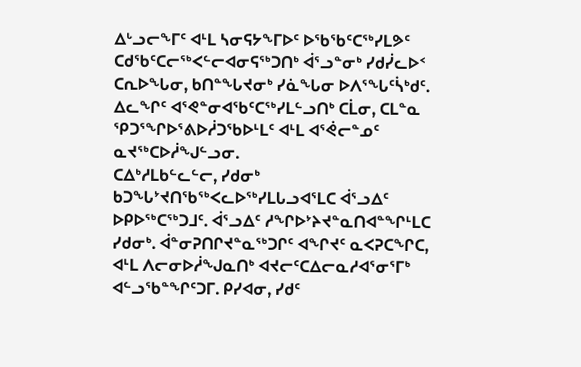ᐃᒡᓗᓕᖕᒥᑦ ᐊᒻᒪ ᓴᓂᕋᔭᖕᒥᐅᑦ ᐅᖃᖃᑦᑕᖅᓯᒪᕗᑦ ᑕᑯᖃᑦᑕᓕᖅᐸᓪᓕᐊᓂᕋᖅᑐᑎᒃ ᐋᕐᓗᓐᓂᒃ ᓯᑯᓰᓚᐅᑉ ᑕᕆᐅᖓᓂ, ᑲᑎᓐᖓᔪᓂᒃ ᓯᓈᖓᓂ ᐅᐱᕐᖓᑦᓵᒃᑯᑦ. ᐃᓚᖏᑦ ᐊᕐᕙᓐᓂᐊᖃᑦᑕᖅᓯᒪᓪᓗᑎᒃ ᑕᒫᓂ, ᑕᒪᓐᓇ ᕿᑐᕐᖏᐅᕐᕕᐅᓲᑐᖃᐅᒻᒪᑦ ᐊᒻᒪ ᐊᕐᕚᓕᓐᓄᑦ ᓇᔪᖅᑕᐅᓲᖑᓪᓗᓂ.
ᑕᐃᒃᓱᒪᑲᓪᓚᓪᓕ, ᓯᑯᓂᒃ ᑲᑐᖓᔾᔪᑎᖃᖅᐸᓚᐅᖅᓯᒪᒐᓗᐊᕐᒪᑕ ᐋᕐᓗᐃᑦ ᐅᑭᐅᖅᑕᖅᑐᒧᑦ. ᐋᕐᓗᐃᑦ ᓱᖏᐅᔾᔨᔪᓐᓇᑎᐊᓐᖏᒻᒪᑕ ᓯᑯᓂᒃ. ᐋᓐᓂᕈᑎᒋᔪᓐᓇᖅᑐᒋᑦ ᐊᖏᔪᑦ ᓇᐸᕈᑕᖏᑕ, ᐊᒻᒪ ᐱᓕᓂᐅᓲᖑᓇᑎᒃ ᐊᔪᓕᑦᑕᐃᓕᓇᓱᐊᕐᓂᕐᒥᒃ ᐊᓪᓗᖃᓐᖏᑦᑐᒥ. ᑭᓯᐊᓂ, ᓯᑯᑦ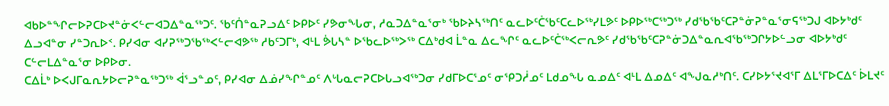ᐊᑲᐅᓐᖏᓕᐅᕈᑕᐅᔪᓐᓃᐸᓪᓕᐊᑐᐃᓐᓇᖅᑐᑦ. ᖃᑦᑏᓐᓇᕈᓗᐃᑦ ᐅᑭᐅᑦ ᓯᕗᓂᖓᓂ, ᓱᓇᑐᐃᓐᓇᕐᓂᒃ ᖃᐅᔨᓴᖅᑎᑦ ᓇᓚᐅᑦᑖᖃᑦᑕᓚᐅᖅᓯᒪᕗᑦ ᐅᑭᐅᖅᑕᖅᑐᖅ ᓯᑯᖃᖃᑦᑕᕈᓐᓃᕈᓐᓇᕐᓂᕋᖅᑐᒍ ᐊᐅᔭᒃᑯᑦ ᐃᓗᐊᓐᓂ ᓯᓐᑐᕆᐅᑉ. ᑭᓯᐊᓂ ᐊᓯᕈᖅᑐᖃᖅᐸᓪᓕᐊᕗᖅ ᓱᑲᑦᑐᒥᒃ, ᐊᒻᒪ ᕘᒐᓴᓐ ᐅᖃᓚᐅᖅᐳᖅ ᑕᐃᒃᑯᐊ ᒫᓐᓇ ᐃᓚᖏᑦ ᓇᓚᐅᑦᑖᖅᐸᓕᕆᕗᑦ ᓯᑯᖃᖃᑦᑕᕈᓐᓃᑐᐃᓐᓇᕆᐊᖃᖅᑐᒋᔭᐅᓪᓗᓂ ᐊᐅᔭᒃᑯᑦ ᑕᓪᓕᒪᐃᓐᓇᕐᓂ ᐅᑭᐅᓂ.
ᑕᐃᒫᒃ ᐅᐸᒍᒥᓇᕆᔭᐅᓕᕈᓐᓇᖅᑐᖅ ᐋᕐᓗᓐᓄᑦ, ᑭᓯᐊᓂ ᐃᓅᓯᖏᓐᓄᑦ ᐱᒡᒐᓇᓕᕈᑕᐅᒐᓗᐊᖅᑐᓂ ᓯᑯᒥᐅᑕᕐᓄᑦ ᓂᕿᑐᓲᓄᑦ ᒪᑯᓄᖓ ᓇᓄᐃᑦ ᐊᒻᒪ ᐃᓄᐃᑦ ᐊᖑᓇᓱᒃᑎᑦ. ᑕᓯᐅᔭᕐᔪᐊᕐᒥ ᐃᒪᕐᒥᐅᑕᐃᑦ ᐆᒪᔪᑦ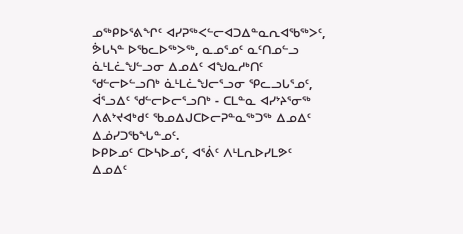ᓄᖅᑭᐅᕐᕕᖏᑦ ᐊᓯᕈᖅᐸᓪᓕᐊᑐᐃᓐᓇᕆᐊᖃᖅᐳᑦ, ᕘᒐᓴᓐ ᐅᖃᓚᐅᖅᐳᖅ, ᓇᓄᕐᓄᑦ ᓇᑦᑎᓄᓪᓗ ᓈᒻᒪᓛᖑᓪᓗᓂ ᐃᓄᐃᑦ ᐊᖑᓇᓱᒃᑎᑦ ᖁᓪᓕᐅᓪᓗᑎᒃ ᓈᒻᒪᓛᖑᓕᕐᓗᓂ ᕿᓚᓗᒐᕐᓄᑦ, ᐋᕐᓗᐃᑦ ᖁᓪᓕᐅᓕᕐᓗᑎᒃ - ᑕᒪᓐᓇ ᐊᓯᔾᔨᕐᓂᖅ ᐱᕕᔾᔪᐊᒃᑯᑦ ᖃᓄᐃᒍᑕᐅᓕᕈᓐᓇᖅᑐᖅ ᐃᓄᐃᑦ ᐃᓅᓯᑐᖃᖓᓐᓄᑦ.
ᐅᑭᐅᓄᑦ ᑕᐅᓴᐅᓄᑦ, ᐊᕐᕖᑦ ᐱᒻᒪᕆᐅᓯᒪᕗᑦ ᐃᓄᐃᑦ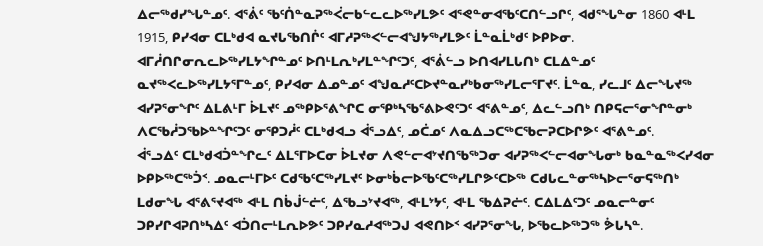ᐃᓕᖅᑯᓯᖓᓐᓄᑦ. ᐊᕐᕖᑦ ᖃᑦᑏᓐᓇᕈᖅᐹᓕᑲᓪᓚᓚᐅᖅᓯᒪᕗᑦ ᐊᕐᕙᓐᓂᐊᖃᑦᑕᑎᓪᓗᒋᑦ, ᐊᑯᕐᖓᓐᓂ 1860 ᐊᒻᒪ 1915, ᑭᓯᐊᓂ ᑕᒪᒃᑯᐊ ᓇᔪᒐᖃᑎᒌᑦ ᐊᒥᓱᕈᖅᐸᓪᓕᐊᖑᔭᖅᓯᒪᕗᑦ ᒫᓐᓇᒫᒃᑯᑦ ᐅᑭᐅᓂ. ᐊᒥᓲᑎᒋᓂᕆᓚᐅᖅᓯᒪᔭᖏᓐᓄᑦ ᐅᑎᒻᒪᕆᒃᓯᒪᓐᖏᑦᑐᑦ, ᐊᕐᕖᓪᓗ ᐅᑎᐊᓯᒪᒐᑎᒃ ᑕᒪᐃᓐᓄᑦ ᓇᔪᖅᐸᓚᐅᖅᓯᒪᔭᕐᒥᓐᓄᑦ, ᑭᓯᐊᓂ ᐃᓄᓐᓄᑦ ᐊᖑᓇᓱᑦᑕᐅᔪᓐᓇᓯᒃᑲᓂᖅᓯᒪᓕᕐᒥᔪᑦ. ᒫᓐᓇ, ᓯᓚᒧᑦ ᐃᓕᖓᔪᖅ ᐊᓯᕈᕐᓂᖏᑦ ᐃᒪᕕᒻᒥ ᐆᒪᔪᑦ ᓄᖅᑭᐅᕐᕕᖏᑕ ᓂᕿᒃᓴᖃᕐᕕᐅᕙᑦᑐᑦ ᐊᕐᕕᓐᓄᑦ, ᐃᓚᓪᓗᑎᒃ ᑎᑭᕋᓕᕐᓂᖏᓐᓂᒃ ᐱᑕᖃᓲᑐᖃᐅᓐᖏᑦᑐᑦ ᓂᕿᑐᓲᑦ ᑕᒪᒃᑯᐊᓗ ᐋᕐᓗᐃᑦ, ᓄᑖᓄᑦ ᐱᓇᐃᓗᑕᖅᑕᖃᓕᕈᑕᐅᒋᕗᑦ ᐊᕐᕕᓐᓄᑦ.
ᐋᕐᓗᐃᑦ ᑕᒪᒃᑯᐊᑑᓐᖏᓚᑦ ᐃᒪᕐᒥᐅᑕᓂ ᐆᒪᔪᓂ ᐱᕙᓪᓕᐊᔾᔪᑎᖃᖅᑐᓂ ᐊᓯᕈᖅᐸᓪᓕᐊᓂᖓᓂᒃ ᑲᓇᓐᓇᖅᐸᓯᐊᓂ ᐅᑭᐅᖅᑕᖅᑑᑉ. ᓄᓇᓕᒻᒥᐅᑦ ᑕᑯᖃᑦᑕᖅᓯᒪᔪᑦ ᐅᓂᒃᑳᓕᐅᖃᑦᑕᖅᓯᒪᒋᕗᑦᑕᐅᖅ ᑕᑯᒐᓚᓐᓂᖅᓴᐅᓕᕐᓂᕋᖅᑎᒃ ᒪᑯᓂᖓ ᐊᕐᕕᕐᔪᐊᖅ ᐊᒻᒪ ᑎᑳᒎᓪᓖᑦ, ᐃᖃᓗᔾᔪᐊᖅ, ᐊᒻᒪᔾᔭᑦ, ᐊᒻᒪ ᖃᐃᕈᓖᑦ. ᑕᐃᒪᐃᑦᑐᑦ ᓄᓇᓕᓐᓂᑦ ᑐᑭᓯᒋᐊᕈᑎᒃᓴᐃᑦ ᐊᑑᑎᓕᒻᒪᕆᐅᕗᑦ ᑐᑭᓯᓇᓱᐊᖅᑐᒍ ᐊᕙᑎᐅᑉ ᐊᓯᕈᕐᓂᖓ, ᐅᖃᓚᐅᖅᑐᖅ ᕘᒐᓴᓐ.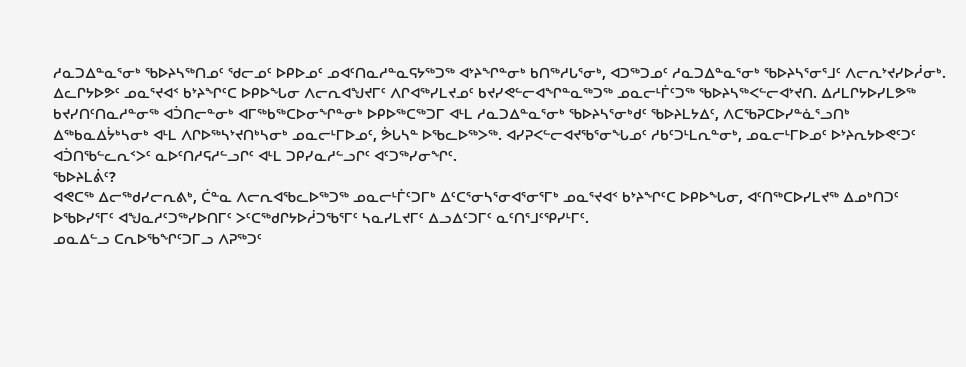ᓱᓇᑐᐃᓐᓇᕐᓂᒃ ᖃᐅᔨᓴᖅᑎᓄᑦ ᖁᓕᓄᑦ ᐅᑭᐅᓄᑦ ᓄᐊᑦᑎᓇᓱᓐᓇᕋᔭᖅᑐᖅ ᐊᔾᔨᖏᓐᓂᒃ ᑲᑎᖅᓱᒐᕐᓂᒃ, ᐊᑐᖅᑐᓄᑦ ᓱᓇᑐᐃᓐᓇᕐᓂᒃ ᖃᐅᔨᓴᕐᓂᕐᒧᑦ ᐱᓕᕆᔾᔪᓯᐅᓲᓂᒃ.
ᐃᓚᒋᔭᐅᕗᑦ ᓄᓇᕐᔪᐊᑉ ᑲᔾᔨᖏᑦᑕ ᐅᑭᐅᖓᓂ ᐱᓕᕆᐊᖑᔪᒥᑦ ᐱᒋᐊᖅᓯᒪᔪᓄᑦ ᑲᔪᓯᕙᓪᓕᐊᖏᓐᓇᖅᑐᖅ ᓄᓇᓕᒻᒦᑦᑐᖅ ᖃᐅᔨᓴᖅᐸᓪᓕᐊᔾᔪᑎ. ᐃᓱᒪᒋᔭᐅᓯᒪᕗᖅ ᑲᔪᓯᑎᑦᑎᓇᓱᓐᓂᖅ ᐊᑑᑎᓕᓐᓂᒃ ᐊᒥᖅᑲᖅᑕᐅᓂᖏᓐᓂᒃ ᐅᑭᐅᖅᑕᖅᑐᒥ ᐊᒻᒪ ᓱᓇᑐᐃᓐᓇᕐᓂᒃ ᖃᐅᔨᓴᕐᓂᒃᑯᑦ ᖃᐅᔨᒪᔭᐃᑦ, ᐱᑕᖃᕈᑕᐅᓯᓐᓈᕐᓗᑎᒃ ᐃᖅᑲᓇᐃᔮᒃᓴᓂᒃ ᐊᒻᒪ ᐱᒋᐅᖅᓴᔾᔪᑎᒃᓴᓂᒃ ᓄᓇᓕᒻᒥᐅᓄᑦ, ᕘᒐᓴᓐ ᐅᖃᓚᐅᖅᐳᖅ. ᐊᓯᕈᐸᓪᓕᐊᔪᖃᕐᓂᖓᓄᑦ ᓱᑲᑦᑐᒻᒪᕆᓐᓂᒃ, ᓄᓇᓕᒻᒥᐅᓄᑦ ᐅᔾᔨᕆᔭᐅᕙᑦᑐᑦ ᐊᑑᑎᖃᓪᓚᕆᑉᐳᑦ ᓇᐅᑦᑎᓱᕋᓱᓪᓗᒋᑦ ᐊᒻᒪ ᑐᑭᓯᓇᓱᓪᓗᒋᑦ ᐊᑦᑐᖅᓯᓂᖏᑦ.
ᖃᐅᔨᒪᕖᑦ?
ᐊᕙᑕᖅ ᐃᓕᖅᑯᓯᓕᕆᕕᒃ, ᑖᓐᓇ ᐱᓕᕆᐊᖃᓚᐅᖅᑐᖅ ᓄᓇᓕᒻᒦᑦᑐᒥᒃ ᐃᑦᑕᕐᓂᓴᕐᓂᐊᕐᓂᕐᒥᒃ ᓄᓇᕐᔪᐊᑉ ᑲᔾᔨᖏᑦᑕ ᐅᑭᐅᖓᓂ, ᐊᑦᑎᖅᑕᐅᓯᒪᔪᖅ ᐃᓄᒃᑎᑐᑦ ᐅᖃᐅᓯᕐᒥᑦ ᐊᖑᓇᓱᑦᑐᖅᓯᐅᑎᒥᑦ ᐳᑦᑕᖅᑯᒋᔭᐅᓲᑐᖃᕐᒥᑦ ᓴᓇᓯᒪᔪᒥᑦ ᐃᓗᐃᑦᑐᒥᑦ ᓇᑦᑎᕐᒧᑦᕿᓯᒻᒥᑦ.
ᓄᓇᐃᓪᓗ ᑕᕆᐅᖃᖏᑦᑐᒥᓗ ᐱᕈᖅᑐᑦ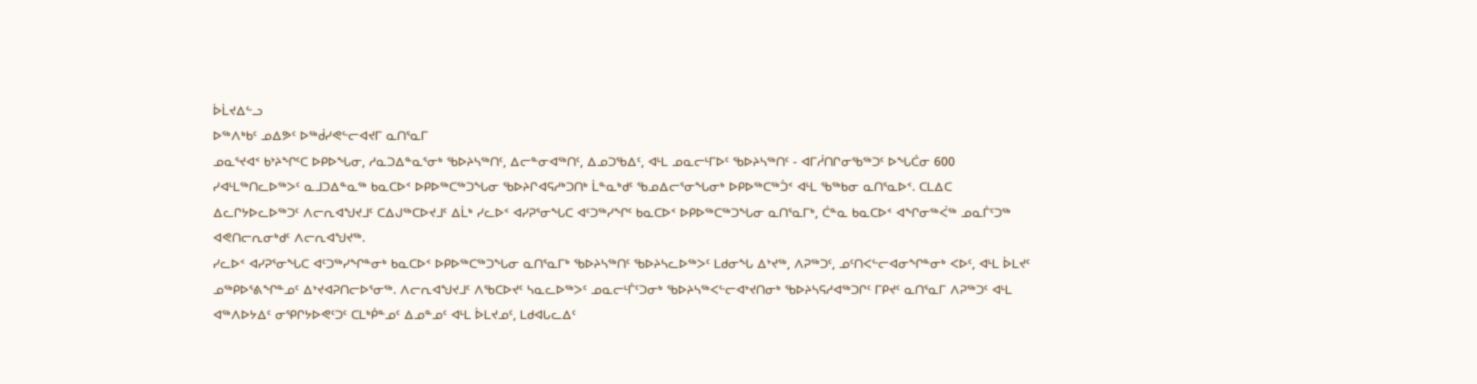ᐆᒫᔪᐃᓪᓗ
ᐅᖅᐱᒃᑲᑦ ᓄᐃᕗᑦ ᐅᖅᑰᓯᕙᓪᓕᐊᔪᒥ ᓇᑎᕐᓇᒥ
ᓄᓇᕐᔪᐊᑉ ᑲᔾᔨᖏᑦᑕ ᐅᑭᐅᖓᓂ, ᓱᓇᑐᐃᓐᓇᕐᓂᒃ ᖃᐅᔨᓴᖅᑎᑦ, ᐃᓕᓐᓂᐊᖅᑎᑦ, ᐃᓄᑐᖃᐃᑦ, ᐊᒻᒪ ᓄᓇᓕᒻᒥᐅᑦ ᖃᐅᔨᓴᖅᑎᑦ - ᐊᒥᓲᑎᒋᓂᖃᖅᑐᑦ ᐅᖓᑖᓂ 600 ᓯᐊᒻᒪᖅᑎᓚᐅᖅᐳᑦ ᓇᒧᑐᐃᓐᓇᖅ ᑲᓇᑕᐅᑉ ᐅᑭᐅᖅᑕᖅᑐᖓᓂ ᖃᐅᔨᒋᐊᕋᓱᒃᑐᑎᒃ ᒫᓐᓇᒃᑯᑦ ᖃᓄᐃᓕᕐᓂᖓᓂᒃ ᐅᑭᐅᖅᑕᖅᑑᑉ ᐊᒻᒪ ᖃᖅᑲᓂ ᓇᑎᕐᓇᐅᑉ. ᑕᒪᐃᑕ ᐃᓚᒋᔭᐅᓚᐅᖅᑐᑦ ᐱᓕᕆᐊᖑᔪᒧᑦ ᑕᐃᒍᖅᑕᐅᔪᒧᑦ ᐃᒫᒃ ᓯᓚᐅᑉ ᐊᓯᕈᕐᓂᖓᑕ ᐊᑦᑐᖅᓯᖏᑦ ᑲᓇᑕᐅᑉ ᐅᑭᐅᖅᑕᖅᑐᖓᓂ ᓇᑎᕐᓇᒥᒃ, ᑖᓐᓇ ᑲᓇᑕᐅᑉ ᐊᖏᓂᖅᐹᖅ ᓄᓇᒦᑦᑐᖅ ᐊᕙᑎᓕᕆᓂᒃᑯᑦ ᐱᓕᕆᐊᖑᔪᖅ.
ᓯᓚᐅᑉ ᐊᓯᕈᕐᓂᖓᑕ ᐊᑦᑐᖅᓯᖏᓐᓂᒃ ᑲᓇᑕᐅᑉ ᐅᑭᐅᖅᑕᖅᑐᖓᓂ ᓇᑎᕐᓇᒥᒃ ᖃᐅᔨᓴᖅᑎᑦ ᖃᐅᔨᓴᓚᐅᖅᐳᑦ ᒪᑯᓂᖓ ᐃᔾᔪᖅ, ᐱᕈᖅᑐᑦ, ᓄᑦᑎᐸᓪᓕᐊᓂᖏᓐᓂᒃ ᐸᐅᑦ, ᐊᒻᒪ ᐆᒪᔪᑦ ᓄᖅᑭᐅᕐᕕᖏᓐᓄᑦ ᐃᔾᔪᐊᕈᑎᓕᐅᕐᓂᖅ. ᐱᓕᕆᐊᖑᔪᒧᑦ ᐱᖃᑕᐅᔪᑦ ᓴᓇᓚᐅᖅᐳᑦ ᓄᓇᓕᒻᒦᑦᑐᓂᒃ ᖃᐅᔨᓴᖅᐸᓪᓕᐊᔾᔪᑎᓂᒃ ᖃᐅᔨᓴᕋᓱᐊᖅᑐᒋᑦ ᒥᑭᔪᑦ ᓇᑎᕐᓇᒥ ᐱᕈᖅᑐᑦ ᐊᒻᒪ ᐊᖅᐱᐅᔭᐃᑦ ᓂᕿᒋᔭᐅᕙᑦᑐᑦ ᑕᒪᒃᑮᓐᓄᑦ ᐃᓄᓐᓄᑦ ᐊᒻᒪ ᐆᒪᔪᓄᑦ, ᒪᑯᐊᒐᓚᐃᑦ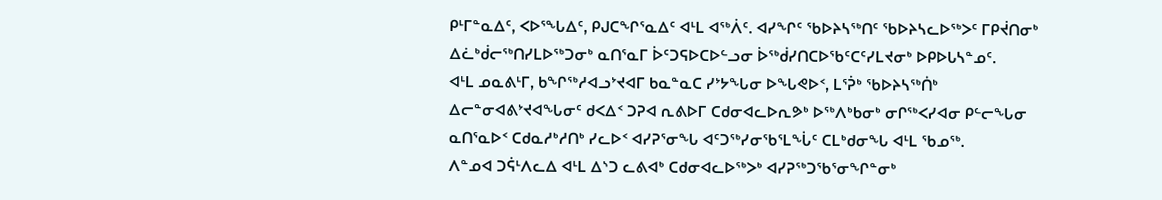ᑭᒻᒥᓐᓇᐃᑦ, ᐸᐅᕐᖓᐃᑦ, ᑭᒍᑕᖏᕐᓇᐃᑦ ᐊᒻᒪ ᐊᖅᐲᑦ. ᐊᓯᖏᑦ ᖃᐅᔨᓴᖅᑎᑦ ᖃᐅᔨᓴᓚᐅᖅᐳᑦ ᒥᑭᔫᑎᓂᒃ ᐃᓛᒃᑰᓕᖅᑎᓯᒪᐅᖅᑐᓂᒃ ᓇᑎᕐᓇᒥ ᐆᑦᑐᕋᐅᑕᐅᓪᓗᓂ ᐆᖅᑰᓯᑎᑕᐅᖃᑦᑕᑦᓯᒪᔪᓂᒃ ᐅᑭᐅᒐᓴᓐᓄᑦ.
ᐊᒻᒪ ᓄᓇᕕᒻᒥ, ᑲᖏᖅᓱᐊᓗᔾᔪᐊᒥ ᑲᓇᓐᓇᑕ ᓯᔾᔭᖓᓂ ᐅᖓᕙᐅᑉ, ᒪᕐᕉᒃ ᖃᐅᔨᓴᖅᑏᒃ ᐃᓕᓐᓂᐊᕕᔾᔪᐊᖓᓂᑦ ᑯᐸᐃᑉ ᑐᕈᐊ ᕆᕕᐅᒥ ᑕᑯᓂᐊᓚᐅᕆᕗᒃ ᐅᖅᐱᒃᑲᓂᒃ ᓂᒋᖅᐸᓯᐊᓂ ᑭᓪᓕᖓᓂ ᓇᑎᕐᓇᐅᑉ ᑕᑯᓇᓱᒃᓱᑎᒃ ᓯᓚᐅᑉ ᐊᓯᕈᕐᓂᖓ ᐊᑦᑐᖅᓯᓂᖃᕐᒪᖔᑦ ᑕᒪᒃᑯᓂᖓ ᐊᒻᒪ ᖃᓄᖅ.
ᐱᓐᓄᐊ ᑐᕌᒻᐱᓚᐃ ᐊᒻᒪ ᐃᔅᑐ ᓚᕕᐊᒃ ᑕᑯᓂᐊᓚᐅᖅᐳᒃ ᐊᓯᕈᖅᑐᖃᕐᓂᖏᓐᓂᒃ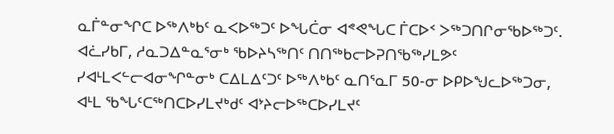ᓇᒦᓐᓂᖏᑕ ᐅᖅᐱᒃᑲᑦ ᓇᐸᐅᖅᑐᑦ ᐅᖓᑖᓂ ᐊᕝᕙᖓᑕ ᒦᑕᐅᑉ ᐳᖅᑐᑎᒋᓂᖃᐅᖅᑐᑦ. ᐊᓛᓯᑲᒥ, ᓱᓇᑐᐃᓐᓇᕐᓂᒃ ᖃᐅᔨᓴᖅᑎᑦ ᑎᑎᖅᑲᓕᐅᕈᑎᖃᖅᓯᒪᕗᑦ ᓯᐊᒻᒪᐸᓪᓕᐊᓂᖏᓐᓂᒃ ᑕᐃᒪᐃᑦᑐᑦ ᐅᖅᐱᒃᑲᑦ ᓇᑎᕐᓇᒥ 50-ᓂ ᐅᑭᐅᖑᓚᐅᖅᑐᓂ, ᐊᒻᒪ ᖃᖓᑦᑕᖅᑎᑕᐅᓯᒪᔪᒃᑯᑦ ᐊᔾᔨᓕᐅᖅᑕᐅᓯᒪᔪᑦ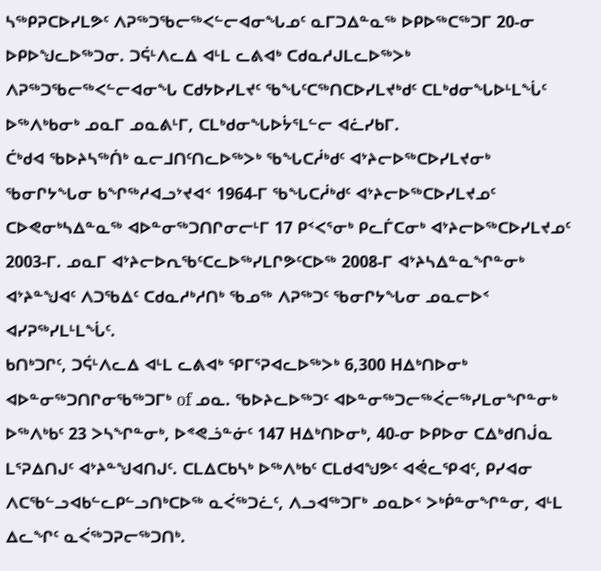ᓴᖅᑭᕈᑕᐅᓯᒪᕗᑦ ᐱᕈᖅᑐᖃᓕᖅᐸᓪᓕᐊᓂᖓᓄᑦ ᓇᒥᑐᐃᓐᓇᖅ ᐅᑭᐅᖅᑕᖅᑐᒥ 20-ᓂ ᐅᑭᐅᖑᓚᐅᖅᑐᓂ. ᑐᕌᒻᐱᓚᐃ ᐊᒻᒪ ᓚᕕᐊᒃ ᑕᑯᓇᓱᒍᒪᓚᐅᖅᐳᒃ ᐱᕈᖅᑐᖃᓕᖅᐸᓪᓕᐊᓂᖓ ᑕᑯᔭᐅᓯᒪᔪᑦ ᖃᖓᑦᑕᖅᑎᑕᐅᓯᒪᔪᒃᑯᑦ ᑕᒪᒃᑯᓂᖓᐅᒻᒪᖔᑦ ᐅᖅᐱᒃᑲᓂᒃ ᓄᓇᒥ ᓄᓇᕕᒻᒥ, ᑕᒪᒃᑯᓂᖓᐅᔮᕐᒪᓪᓕ ᐊᓛᓯᑲᒥ.
ᑖᒃᑯᐊ ᖃᐅᔨᓴᖅᑏᒃ ᓇᓕᒧᑎᑦᑎᓚᐅᖅᐳᒃ ᖃᖓᑕᓲᒃᑯᑦ ᐊᔾᔨᓕᐅᖅᑕᐅᓯᒪᔪᓂᒃ ᖃᓂᒋᔭᖓᓂ ᑲᖏᖅᓱᐊᓗᔾᔪᐊᑉ 1964-ᒥ ᖃᖓᑕᓲᒃᑯᑦ ᐊᔾᔨᓕᐅᖅᑕᐅᓯᒪᔪᓄᑦ ᑕᐅᕙᓂᒃᓴᐃᓐᓇᖅ ᐊᐅᓐᓂᖅᑐᑎᒋᓂᓕᒻᒥ 17 ᑭᑉᐸᕐᓂᒃ ᑭᓚᒦᑕᓂᒃ ᐊᔾᔨᓕᐅᖅᑕᐅᓯᒪᔪᓄᑦ 2003-ᒥ. ᓄᓇᒥ ᐊᔾᔨᓕᐅᕆᖃᑦᑕᓚᐅᖅᓯᒪᒋᕗᑦᑕᐅᖅ 2008-ᒥ ᐊᔾᔨᓴᐃᓐᓇᖏᓐᓂᒃ ᐊᔾᔨᓐᖑᐊᑦ ᐱᑐᖃᐃᑦ ᑕᑯᓇᓱᒃᓱᑎᒃ ᖃᓄᖅ ᐱᕈᖅᑐᑦ ᖃᓂᒋᔭᖓᓂ ᓄᓇᓕᐅᑉ ᐊᓯᕈᖅᓯᒪᒻᒪᖔᑦ.
ᑲᑎᒃᑐᒋᑦ, ᑐᕌᒻᐱᓚᐃ ᐊᒻᒪ ᓚᕕᐊᒃ ᕿᒥᕐᕈᐊᓚᐅᖅᐳᒃ 6,300 Hᐃᒃᑎᐅᓂᒃ ᐊᐅᓐᓂᖅᑐᑎᒋᓂᖃᖅᑐᒥᒃ of ᓄᓇ. ᖃᐅᔨᓚᐅᖅᑐᑦ ᐊᐅᓐᓂᖅᑐᓕᖅᐹᓕᖅᓯᒪᓂᖏᓐᓂᒃ ᐅᖅᐱᒃᑲᑦ 23 ᐳᓴᖏᓐᓂᒃ, ᐅᕝᕙᓘᓐᓃᑦ 147 Hᐃᒃᑎᐅᓂᒃ, 40-ᓂ ᐅᑭᐅᓂ ᑕᐃᒃᑯᑎᒎᓇ ᒪᕐᕈᐃᑎᒍᑦ ᐊᔾᔨᓐᖑᐊᑎᒍᑦ. ᑕᒪᐃᑕᑲᓴᒃ ᐅᖅᐱᒃᑲᑦ ᑕᒪᑯᐊᖑᕗᑦ ᐊᕚᓚᕿᐊᑦ, ᑭᓯᐊᓂ ᐱᑕᖃᓪᓗᐊᑲᓪᓚᑭᓪᓗᑎᒃᑕᐅᖅ ᓇᐹᖅᑐᓛᑦ, ᐱᓗᐊᖅᑐᒥᒃ ᓄᓇᐅᑉ ᐳᒃᑮᓐᓂᖏᓐᓂ, ᐊᒻᒪ ᐃᓚᖏᑦ ᓇᐹᖅᑐᕈᓕᖅᑐᑎᒃ.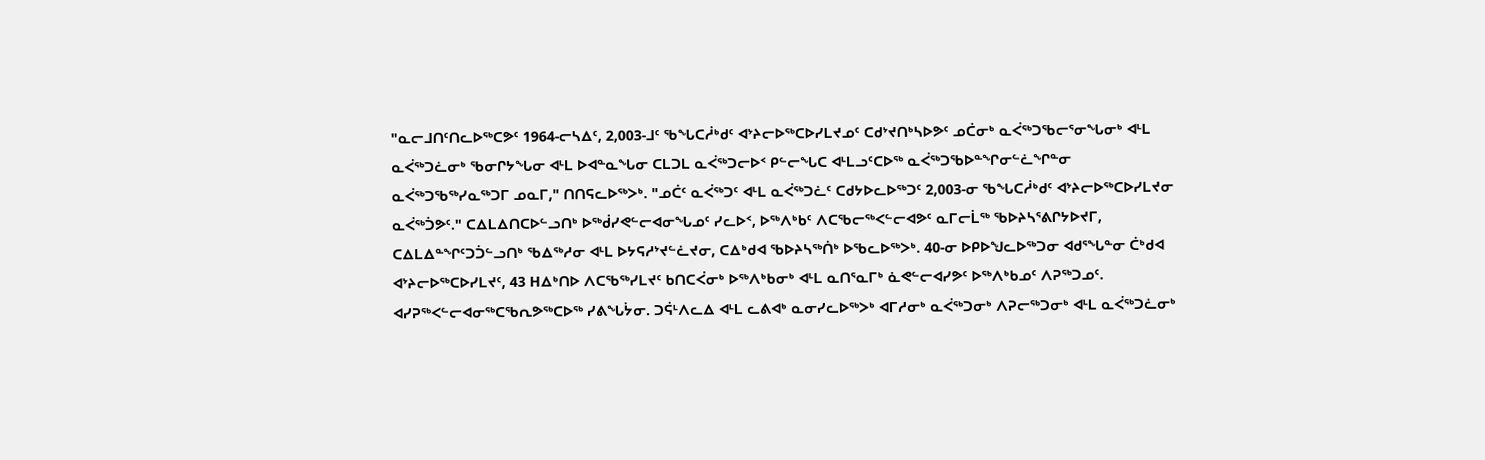"ᓇᓕᒧᑎᑦᑎᓚᐅᖅᑕᕗᑦ 1964-ᓕᓴᐃᑦ, 2,003-ᒧᑦ ᖃᖓᑕᓲᒃᑯᑦ ᐊᔾᔨᓕᐅᖅᑕᐅᓯᒪᔪᓄᑦ ᑕᑯᔾᔪᑎᒃᓴᐅᕗᑦ ᓄᑖᓂᒃ ᓇᐹᖅᑐᖃᓕᕐᓂᖓᓂᒃ ᐊᒻᒪ ᓇᐹᖅᑐᓛᓂᒃ ᖃᓂᒋᔭᖓᓂ ᐊᒻᒪ ᐅᐊᓐᓇᖓᓂ ᑕᒪᑐᒪ ᓇᐹᖅᑐᓕᐅᑉ ᑭᓪᓕᖓᑕ ᐊᒻᒪᓗᑦᑕᐅᖅ ᓇᐹᖅᑐᖃᐅᓐᖏᓂᓪᓛᖏᓐᓂ ᓇᐹᖅᑐᖃᖅᓯᓇᖅᑐᒥ ᓄᓇᒥ," ᑎᑎᕋᓚᐅᖅᐳᒃ. "ᓄᑖᑦ ᓇᐹᖅᑐᑦ ᐊᒻᒪ ᓇᐹᖅᑐᓛᑦ ᑕᑯᔭᐅᓚᐅᖅᑐᑦ 2,003-ᓂ ᖃᖓᑕᓲᒃᑯᑦ ᐊᔾᔨᓕᐅᖅᑕᐅᓯᒪᔪᓂ ᓇᐹᖅᑑᕗᑦ." ᑕᐃᒪᐃᑎᑕᐅᓪᓗᑎᒃ ᐅᖅᑰᓯᕙᓪᓕᐊᓂᖓᓄᑦ ᓯᓚᐅᑉ, ᐅᖅᐱᒃᑲᑦ ᐱᑕᖃᓕᖅᐸᓪᓕᐊᕗᑦ ᓇᒥᓕᒫᖅ ᖃᐅᔨᓴᕐᕕᒋᔭᐅᔪᒥ, ᑕᐃᒪᐃᓐᖏᑦᑐᑑᓪᓗᑎᒃ ᖃᐃᖅᓱᓂ ᐊᒻᒪ ᐅᔭᕋᓱᔾᔪᓪᓛᔪᓂ, ᑕᐃᒃᑯᐊ ᖃᐅᔨᓴᖅᑏᒃ ᐅᖃᓚᐅᖅᐳᒃ. 40-ᓂ ᐅᑭᐅᖑᓚᐅᖅᑐᓂ ᐊᑯᕐᖓᓐᓂ ᑖᒃᑯᐊ ᐊᔾᔨᓕᐅᖅᑕᐅᓯᒪᔪᑦ, 43 Hᐃᒃᑎᐅ ᐱᑕᖃᖅᓯᒪᔪᑦ ᑲᑎᑕᐹᓂᒃ ᐅᖅᐱᒃᑲᓂᒃ ᐊᒻᒪ ᓇᑎᕐᓇᒥᒃ ᓈᕙᓪᓕᐊᓯᕗᑦ ᐅᖅᐱᒃᑲᓄᑦ ᐱᕈᖅᑐᓄᑦ.
ᐊᓯᕈᖅᐸᓪᓕᐊᓂᖅᑕᖃᕆᕗᖅᑕᐅᖅ ᓯᕕᖓᔮᓂ. ᑐᕌᒻᐱᓚᐃ ᐊᒻᒪ ᓚᕕᐊᒃ ᓇᓂᓯᓚᐅᖅᐳᒃ ᐊᒥᓱᓂᒃ ᓇᐹᖅᑐᓂᒃ ᐱᕈᓕᖅᑐᓂᒃ ᐊᒻᒪ ᓇᐹᖅᑐᓛᓂᒃ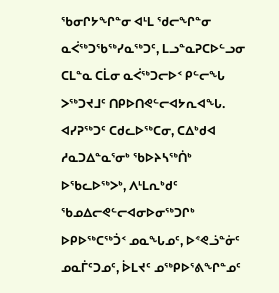ᖃᓂᒋᔭᖏᓐᓂ ᐊᒻᒪ ᖁᓕᖏᓐᓂ ᓇᐹᖅᑐᖃᖅᓯᓇᖅᑐᑦ, ᒪᓗᓐᓇᕈᑕᐅᓪᓗᓂ ᑕᒪᓐᓇ ᑕᒫᓂ ᓇᐹᖅᑐᓕᐅᑉ ᑭᓪᓕᖓ ᐳᖅᑐᔪᒧᑦ ᑎᑭᐅᑎᕙᓪᓕᐊᔭᕆᐊᖓ.
ᐊᓯᕈᖅᑐᑦ ᑕᑯᓚᐅᖅᑕᓂ, ᑕᐃᒃᑯᐊ ᓱᓇᑐᐃᓐᓇᕐᓂᒃ ᖃᐅᔨᓴᖅᑏᒃ ᐅᖃᓚᐅᖅᐳᒃ, ᐱᒻᒪᕆᒃᑯᑦ ᖃᓄᐃᓕᕙᓪᓕᐊᓂᐅᓂᖅᑐᒋᒃ ᐅᑭᐅᖅᑕᖅᑑᑉ ᓄᓇᖓᓄᑦ, ᐅᕝᕙᓘᓐᓃᑦ ᓄᓇᒦᑦᑐᓄᑦ, ᐆᒪᔪᑦ ᓄᖅᑭᐅᕐᕕᖏᓐᓄᑦ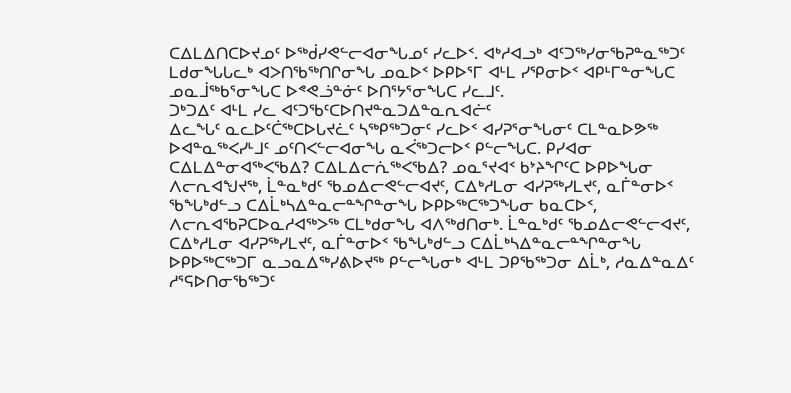ᑕᐃᒪᐃᑎᑕᐅᔪᓄᑦ ᐅᖅᑰᓯᕙᓪᓕᐊᓂᖓᓄᑦ ᓯᓚᐅᑉ. ᐊᒃᓱᐊᓗᒃ ᐊᑦᑐᖅᓯᓂᖃᕈᓐᓇᖅᑐᑦ ᒪᑯᓂᖓᒐᓚᒃ ᐊᐳᑎᖃᖅᑎᒋᓂᖓ ᓄᓇᐅᑉ ᐅᑭᐅᕐᒥ ᐊᒻᒪ ᓯᕿᓂᐅᑉ ᐊᑭᒻᒥᓐᓂᖓᑕ ᓄᓇᒨᖅᑲᕐᓂᖓᑕ ᐅᕝᕙᓘᓐᓃᑦ ᐅᑎᕐᔭᕐᓂᖓᑕ ᓯᓚᒧᑦ.
ᑐᒃᑐᐃᑦ ᐊᒻᒪ ᓯᓚ ᐊᑦᑐᖃᑦᑕᐅᑎᔪᓐᓇᑐᐃᓐᓇᕆᐊᓖᑦ
ᐃᓚᖓᑦ ᓇᓚᐅᑦᑖᖅᑕᐅᒐᔪᓛᑦ ᓴᖅᑭᖅᑐᓂᑦ ᓯᓚᐅᑉ ᐊᓯᕈᕐᓂᖓᓂᑦ ᑕᒪᓐᓇᐅᕗᖅ ᐅᐊᓐᓇᖅᐸᓯᒻᒧᑦ ᓄᑦᑎᐸᓪᓕᐊᓂᖓ ᓇᐹᖅᑐᓕᐅᑉ ᑭᓪᓕᖓᑕ. ᑭᓯᐊᓂ ᑕᐃᒪᐃᓐᓂᐊᖅᐸᖃᐃ? ᑕᐃᒪᐃᓕᕇᖅᐸᖃᐃ? ᓄᓇᕐᔪᐊᑉ ᑲᔾᔨᖏᑦᑕ ᐅᑭᐅᖓᓂ ᐱᓕᕆᐊᖑᔪᖅ, ᒫᓐᓇᒃᑯᑦ ᖃᓄᐃᓕᕙᓪᓕᐊᔪᑦ, ᑕᐃᒃᓱᒪᓂ ᐊᓯᕈᖅᓯᒪᔪᑦ, ᓇᒦᓐᓂᐅᑉ ᖃᖓᒃᑯᓪᓗ ᑕᐃᒫᒃᓴᐃᓐᓇᓕᓐᖏᓐᓂᖓ ᐅᑭᐅᖅᑕᖅᑐᖓᓂ ᑲᓇᑕᐅᑉ, ᐱᓕᕆᐊᖃᕈᑕᐅᓇᓱᐊᖅᐳᖅ ᑕᒪᒃᑯᓂᖓ ᐊᐱᖅᑯᑎᓂᒃ. ᒫᓐᓇᒃᑯᑦ ᖃᓄᐃᓕᕙᓪᓕᐊᔪᑦ, ᑕᐃᒃᓱᒪᓂ ᐊᓯᕈᖅᓯᒪᔪᑦ, ᓇᒦᓐᓂᐅᑉ ᖃᖓᒃᑯᓪᓗ ᑕᐃᒫᒃᓴᐃᓐᓇᓕᓐᖏᓐᓂᖓ ᐅᑭᐅᖅᑕᖅᑐᒥ ᓇᓗᓇᐃᖅᓯᕕᐅᔪᖅ ᑭᓪᓕᖓᓂᒃ ᐊᒻᒪ ᑐᑭᖃᖅᑐᓂ ᐃᒫᒃ, ᓱᓇᐃᓐᓇᐃᑦ ᓱᕐᕋᐅᑎᓂᖃᖅᑐᑦ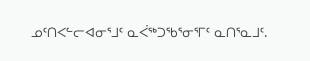ᓄᑦᑎᐸᓪᓕᐊᓂᕐᒧᑦ ᓇᐹᖅᑐᖃᕐᓂᕐᒥᑦ ᓇᑎᕐᓇᒧᑦ.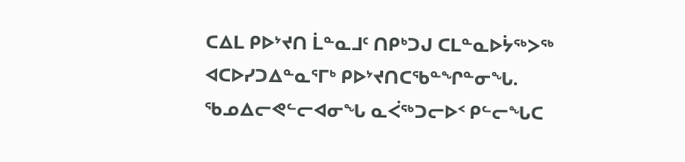ᑕᐃᒪ ᑭᐅᔾᔪᑎ ᒫᓐᓇᒧᑦ ᑎᑭᒃᑐᒍ ᑕᒪᓐᓇᐅᔮᖅᐳᖅ ᐊᑕᐅᓯᑐᐃᓐᓇᕐᒥᒃ ᑭᐅᔾᔪᑎᑕᖃᓐᖏᓐᓂᖓ. ᖃᓄᐃᓕᕙᓪᓕᐊᓂᖓ ᓇᐹᖅᑐᓕᐅᑉ ᑭᓪᓕᖓᑕ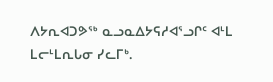ᐱᔭᕆᐊᑐᕗᖅ ᓇᓗᓇᐃᔭᕋᓱᐊᕐᓗᒋᑦ ᐊᒻᒪ ᒪᓕᒻᒪᕆᒐᓂ ᓯᓚᒥᒃ.